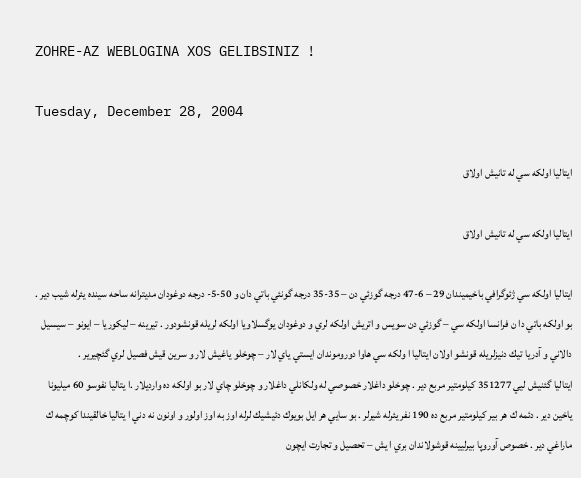ZOHRE-AZ WEBLOGINA XOS GELIBSINIZ !

Tuesday, December 28, 2004

ايتاليا اولكه سي له تانيش اولاق

ايتاليا اولكه سي له تانيش اولاق

ايتاليا اولكه سي ژئوگرافي باخيميندان 29 – 6-47 درجه گوزئي دن – 35-35 درجه گونئي باتي دان و 50-5- درجه دوغودان مديترانه ساحه سينده يئرله شيب دير . بو اولكه باتي دا ن فرانسا اولكه سي – گوزئي دن سويس و اتريش اولكه لري و دوغودان يوگسلاويا اولكه لريله قونشودور . تيرينه – ليكوريا – ايونو – سيسيل دالاني و آدريا تيك دنيزلريله قونشو اولان ايتاليا ا ولكه سي هاوا دوروموندان ايستي ياي لار – چوخلو ياغيش لار و سرين قيش فصيل لري گئچيرير .
ايتاليا گئنيش ليي 351277 كيلومتير مربع دير . چوخلو داغلار خصوصي له ولكانلي داغلار و چوخلو چاي لار بو اولكه ده وارديلار .ا يتاليا نفوسو 60 ميليونا ياخين دير . دئمه ك هر بير كيلومتير مربع ده 190 نفر يئرله شيرلر . بو سايي هر ايل بويوك دئيشيك لرله اوز به اوز اولور و اونون نه دني ا يتاليا خالقيندا كوچمه ك ماراغي دير . خصوص آوروپا بيرليينه قوشولاندان بري ا يش – تحصيل و تجارت ايچون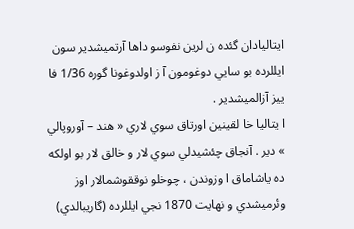ايتاليادان گئده ن لرين نفوسو داها آرتميشدير سون ايللرده بو سايي دوغومون آ ز اولدوغونا گوره 1/36 فا ييز آزالميشدير .
ا يتاليا خا لقينين اورتاق سوي لاري « هند – آوروپالي » دير . آنجاق چئشيدلي سوي لار و خالق لار بو اولكه ده ياشاماق ا وزوندن ، چوخلو نوققوشمالار اوز وئرميشدي و نهايت 1870 نجي ايللرده (گاريبالدي)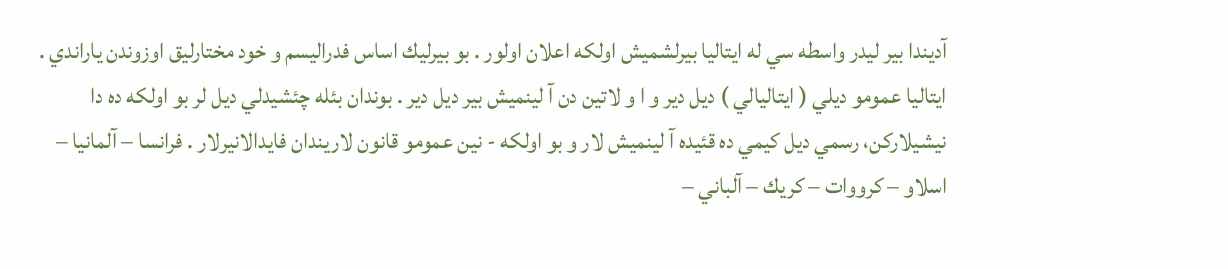آديندا بير ليدر واسطه سي له ايتاليا بيرلشميش اولكه اعلان اولور . بو بيرليك اساس فدراليسم و خود مختارليق اوزوندن ياراندي .
ايتاليا عمومو ديلي ( ايتاليالي ) ديل دير و ا و لاتين دن آ لينميش بير ديل دير . بوندان بئله چئشيدلي ديل لر بو اولكه ده دا نيشيلاركن، رسمي ديل كيمي ده قئيده آ لينميش لار و بو اولكه - نين عمومو قانون لاريندان فايدالانيرلار . فرانسا – آلمانيا – اسلاو – كرووات – كريك – آلباني –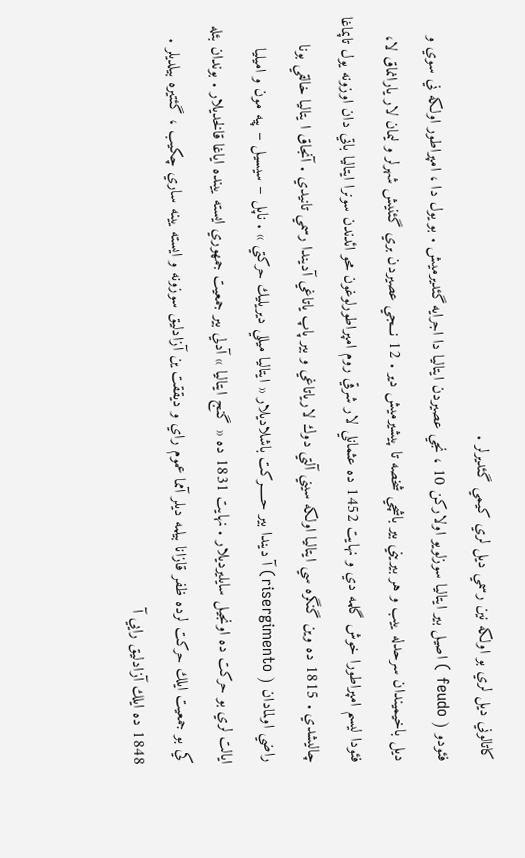كاتالوني ديل لري بو اولكه نين رسمي ديل لري كيمي گئديرلر .
فئودو ( feudo ) اصيل بير ايتاليا سوزلويو اولاركن 10 ، نجي عصيردن ايتاليا دا اجرايه گئديرميش . بو يول دا ، امپراطور اولكه ني سوي و ديل باخيميندان سرحدله ييب و هر بيريني بير باشچي شخصه تا پيشيرميش دير . 12 نـــجي عصيردن بري گئنيش شهرلر و ليمان لار يارانماق لا، فئودا ليسم امپراطورا خوش گلمه دي و نهايت 1452 ده عثمانلي لار شرقي روم امپراطورلوغون محو ائدندن سونرا ايتاليا باتي دان اوزونه يول تاپماغا چاليشدي . 1815 ده وين گنگره سي ايتاليا اولكه سيني آلتي دوك لارياتاغي و بير پاپ ياتاغي آديندا رسمي تانيدي . آنجاق ا يتاليا خالقي بونا راضي اولمادان ( risergimento) آ ديندا بير حـــــركت باشلاديلار « ايتاليا ميللي ديريليك حركتي » . ناپل – سيسيل – پيه مون و اميليا ايالت لري بو حركت ده اونجيل سايليرديلار . نهايت 1831 ده « گنج ايتاليا » آدلي بير جمعيت جمهوري ايسته يينده اياغا قالخديلار . بوندان بئله كي بو جمعيت ايلك حركت لرده ظفر قازانا بيلمه ديلر آمما عموم راي و ديققت ين آزادليق سوزونه و ايسته يينه ساري چكيب ، گئتيره بيلديلر . 1848 ده ايلك آزادليق رايي آ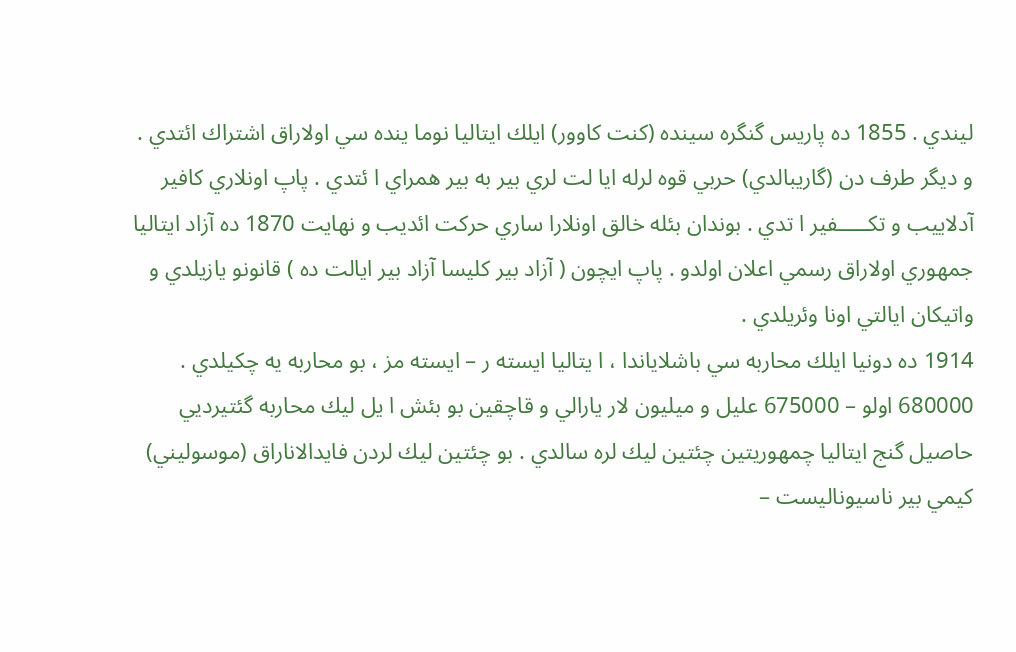ليندي . 1855 ده پاريس گنگره سينده (كنت كاوور) ايلك ايتاليا نوما ينده سي اولاراق اشتراك ائتدي . و ديگر طرف دن (گاريبالدي) حربي قوه لرله ايا لت لري بير به بير همراي ا ئتدي . پاپ اونلاري كافير آدلاييب و تكـــــفير ا تدي . بوندان بئله خالق اونلارا ساري حركت ائديب و نهايت 1870 ده آزاد ايتاليا جمهوري اولاراق رسمي اعلان اولدو . پاپ ايچون ( آزاد بير كليسا آزاد بير ايالت ده ) قانونو يازيلدي و واتيكان ايالتي اونا وئريلدي .
1914 ده دونيا ايلك محاربه سي باشلاياندا ، ا يتاليا ايسته ر – ايسته مز ، بو محاربه يه چكيلدي . 680000 اولو – 675000 عليل و ميليون لار يارالي و قاچقين بو بئش ا يل ليك محاربه گئتيرديي حاصيل گنج ايتاليا چمهوريتين چئتين ليك لره سالدي . بو چئتين ليك لردن فايدالاناراق (موسوليني) كيمي بير ناسيوناليست –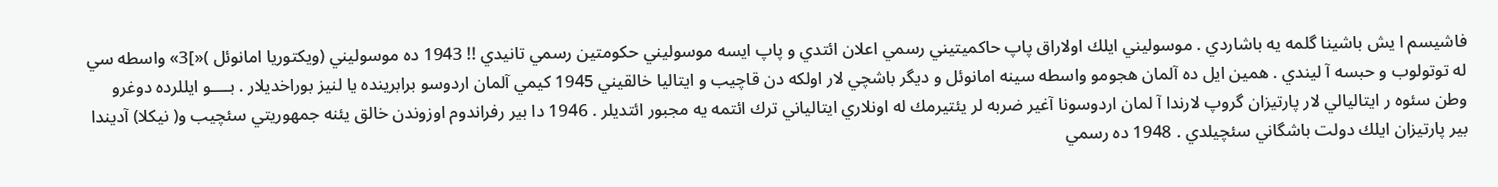فاشيسم ا يش باشينا گلمه يه باشاردي . موسوليني ايلك اولاراق پاپ حاكميتيني رسمي اعلان ائتدي و پاپ ايسه موسوليني حكومتين رسمي تانيدي !! 1943 ده موسوليني (ويكتوريا امانوئل )«]3» واسطه سي له توتولوب و حبسه آ ليندي . همين ايل ده آلمان هجومو واسطه سينه امانوئل و ديگر باشچي لار اولكه دن قاچيب و ايتاليا خالقيني 1945 كيمي آلمان اردوسو برابرينده يا لنيز بوراخديلار . بــــو ايللرده دوغرو وطن سئوه ر ايتاليالي لار پارتيزان گروپ لارندا آ لمان اردوسونا آغير ضربه لر يئتيرمك له اونلاري ايتالياني ترك ائتمه يه مجبور ائتديلر . 1946 دا بير رفراندوم اوزوندن خالق يئنه جمهوريتي سئچيب و( نيكلا) آديندا بير پارتيزان ايلك دولت باشگاني سئچيلدي . 1948 ده رسمي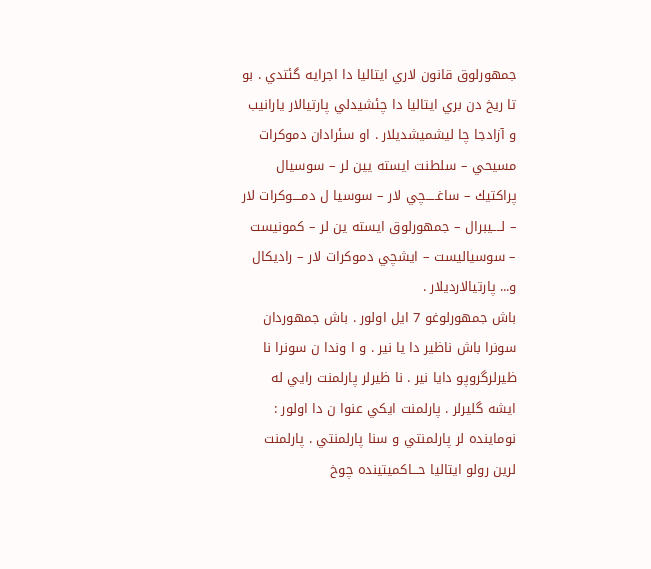جمهورلوق قانون لاري ايتاليا دا اجرايه گئتدي . بو تا ريخ دن بري ايتاليا دا چئشيدلي پارتيالار يارانيب و آزادجا چا ليشميشديلار . او سئرادان دموكرات مسيحي – سلطنت ايسته يين لر – سوسيال پراكتيك – ساغـــــچي لار – سوسيا ل دمــــوكرات لار – لــــيبرال – جمهورلوق ايسته ين لر – كمونيست – سوسياليست – ايشچي دموكرات لار – راديكال و... پارتيالارديلار .
باش جمهورلوغو 7 ايل اولور . باش جمهوردان سونرا باش ناظير دا يا نير . و ا وندا ن سونرا نا ظيرلرگروپو دايا نير . نا ظيرلر پارلمنت رايي له ايشه گليرلر . پارلمنت ايكي عنوا ن دا اولور : نوماينده لر پارلمنتي و سنا پارلمنتي . پارلمنت لرين رولو ايتاليا حـــاكميتينده چوخ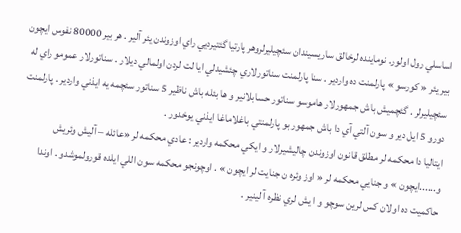اساسلي رول اولور. نوماينده لرخالق ساريسيندان سئچيليرلروهر پارتيا گئتيرديي راي اوزوندن يئر آلير . هر بير 80000 نفوس ايچون بير يئر « كورسو » پارلمنت ده واردير . سنا پارلمنت سناتورلاري چئشيدلي ايا لت لردن اولمالي ديلار . سناتورلار عمومو راي له سئچيليرلر . گئچميش باش جمهورلار هاموسو سناتور حسابلانير و ها بئله باش ناظير 5 سناتور سئچمه يه ايذني واردير . پارلمنت دورو 5 ايل دير و سون آلتي آي دا باش جمهور بو پارلمنتي باغلاماغا ايذني يوخدور .
ايتاليا دا محكمه لر مطلق قانون اوزوندن چاليشيرلار و ايكي محكمه واردير : عادي محكمه لر «عائله – آليش وئريش و......ايچون » و جنايي محكمه لر « اوز وئره ن جنايت لر ايچون » . اوچونجو محكمه سون اللي ايلده قورولموشدو . اوندا حاكميت ده اولان كس لرين سوچو و ا يش لري نظره آ لينير .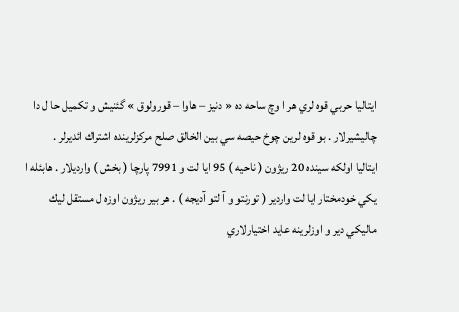ايتاليا حربي قوه لري هر ا وچ ساحه ده « دنيز – هاوا – قورولوق » گئنيش و تكميل حا ل دا چاليشيرلار . بو قوه لرين چوخ حيصه سي بين الخالق صلح مركزلرينده اشتراك ائديرلر .
ايتاليا اولكه سينده 20 ريژون ( ناحيه ) 95 ايا لت و 7991 پارچا ( بخش ) وارديلار . هابئله ا يكي خودمختار ايا لت واردير ( تورنتو و آ لتو آديجه ) . هر بير ريژون اوزه ل مستقل ليك ماليكي دير و اوزلرينه عايد اختيارلاري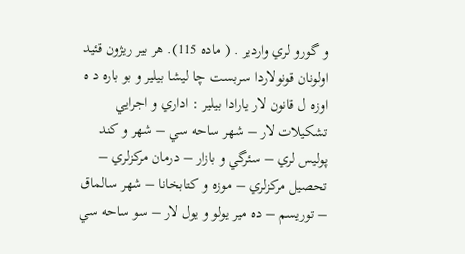و گورو لري واردير . ( ماده 115). هر بير ريژون قئيد اولونان قونولاردا سربست چا ليشا بيلير و بو باره د ه اوزه ل قانون لار يارادا بيلير : اداري و اجرايي تشكيلات لار – شهر ساحه سي – شهر و كند پوليس لري – سئرگي و بازار – درمان مركزلري – تحصيل مركزلري – موزه و كتابخانا – شهر سالماق – توريسم – ده مير يولو و يول لار – سو ساحه سي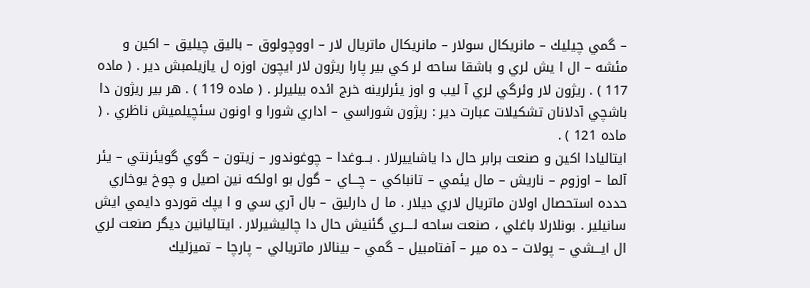– گمي چيليك – مانريكال سولار – مانريكال ماتريال لار – اووچولوق – باليق چيليق – اكين و مئشه – ال ا يش لري و باشقا ساحه لر كي بير پارا ريژون لار ايچون اوزه ل يازيلمبش دير . ( ماده 117 ) . ريژون لار وئرگي لري آ ليب و اوز يئرلرينه خرج ائده بيليرلر . ( ماده 119 ) . هر بير ريژون دا باشچي آدلانان تشكيلات عبارت دير : ريژون شوراسي – اداري شورا و اونون سئچيلميش ناظري . ( ماده 121 ) .
ايتاليادا اكين و صنعت برابر حال دا ياشاييرلار . بـــوغدا – چوغوندور – زيتون – گوي گويئرنتي – يئر آلما – اوزوم – ناريش – مال يئمي – تانباكي – چـــاي – گول بو اولكه نين اصيل و چوخ يوخاري حدده استحصال اولان ماتريال لاري ديلار . ما ل دارليق – بال آري سي و ا يپك قوردو دايمي ايش سانيلير . بونلارلا باغلي ، صنعت ساحه لــــري گئنيش حال دا چاليشيرلار . ايتاليانين ديگر صنعت لري ال ايـــشي – پولات – ده مير – آفتامبيل – گمي – بينالار ماتريالي – پارچا – تميزليك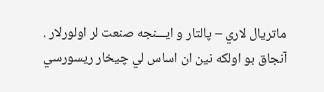ماتريال لاري – پالتار و ايـــنجه صنعت لر اولورلار .
آنجاق بو اولكه نين ان اساس لي چيخار ريسورسي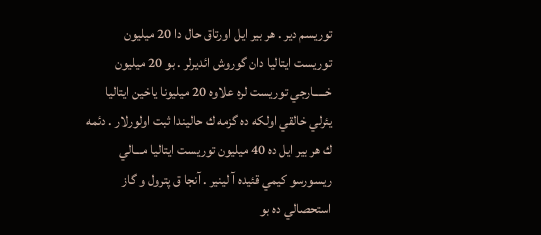توريسم دير . هر بير ايل اورتاق حال دا 20 ميليون توريست ايتاليا دان گوروش ائديرلر . بو 20 ميليون خـــــارجي توريست لره علاوه 20 ميليونا ياخين ايتاليا يئرلي خالقي اولكه ده گزمه ك حاليندا ثبت اولورلار . دئمه ك هر بير ايل ده 40 ميليون توريست ايتاليا مـــالي ريسورسو كيمي قئيده آ لينير . آنجا ق پترول و گاز استحصالي ده بو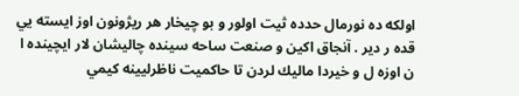اولكه ده نورمال حدده ثيت اولور و بو چيخار هر ريژونون اوز ايسته يي قده ر دير . آنجاق اكين و صنعت ساحه سينده چاليشان لار ايچينده ا ن اوزه ل و خيردا ماليك لردن تا حاكميت ناظرليينه كيمي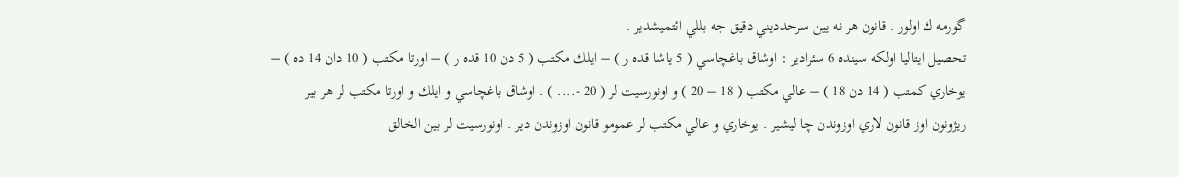گورمه ك اولور . قانون هر نه يين سرحدديني دقيق جه بللي ائتميشدير .
تحصيل ايتاليا اولكه سينده 6 سئرادير : اوشاق باغچاسي ( 5 ياشا قده ر ) – ايلك مكتب ( 5 دن 10 قده ر ) – اورتا مكتب ( 10 دان 14 ده ) – يوخاري كمتب ( 14 دن 18 ) – عالي مكتب ( 18 – 20 ) و اونورسيت لر ( 20 -.... ) . اوشاق باغچاسي و ايلك و اورتا مكتب لر هر بير ريژونون اوز قانون لاري اوزوندن چا ليشير . يوخاري و عالي مكتب لر عمومو قانون اوزوندن دير . اونورسيت لر بين الخالق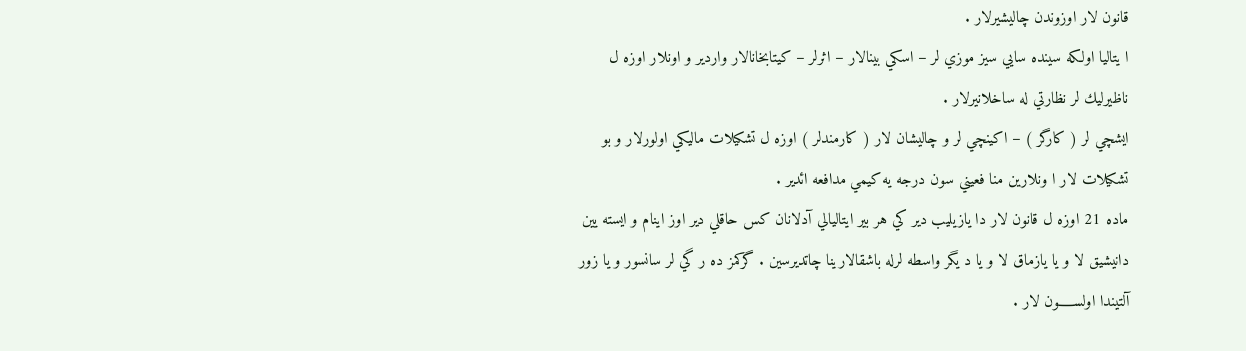قانون لار اوزوندن چاليشيرلار .
ا يتاليا اولكه سينده سايي سيز موزي لر – اسكي بينالار – اثرلر – كيتابخانالار واردير و اونلار اوزه ل ناظيرليك لر نظارتي له ساخلانيرلار .
ايشچي لر ( كارگر ) – اكينچي لر و چاليشان لار ( كارمندلر ) اوزه ل تشكيلات ماليكي اولورلار و بو تشكيلات لار ا ونلارين منا فعيني سون درجه يه كيمي مدافعه ائدير .
ماده 21 اوزه ل قانون لار دا يازيليب دير كي هر بير ايتاليالي آدلانان كس حاقلي دير اوز اينام و ايسته يين دانيشيق لا و يا يازماق لا و يا د يگر واسطه لرله باشقالارينا چاتديرسين . گركمز ده ر گي لر سانسور و يا زور آلتيندا اولســـــون لار .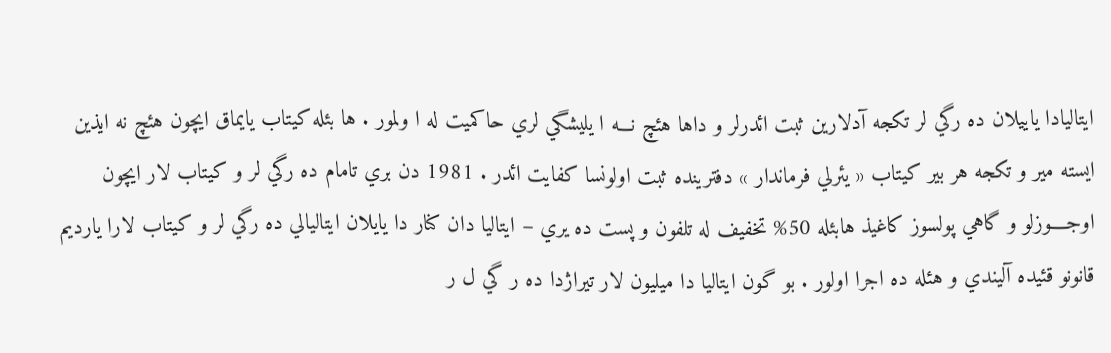ايتاليادا ياييلان ده رگي لر تكجه آدلارين ثبت ائدرلر و داها هئچ نـــه ا يليشگي لري حاكميت له ا ولمور . ها بئله كيتاب يايماق ايچون هئچ نه ايذين ايسته مير و تكجه هر بير كيتاب « يئرلي فرماندار » دفترينده ثبت اولونسا كفايت ائدر . 1981 دن بري تامام ده رگي لر و كيتاب لار ايچون اوجــــوزلو و گاهي پولسوز كاغيذ هابئله 50% تخفيف له تلفون و پست ده يري – ايتاليا دان كنار دا يايلان ايتاليالي ده رگي لر و كيتاب لارا يارديم قانونو قئيده آليندي و هئله ده اجرا اولور . بو گون ايتاليا دا ميليون لار تيراژدا ده ر گي ل ر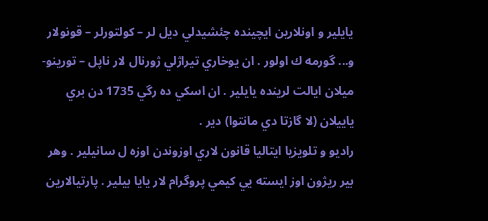يايلير و اونلارين ايچينده چئشيدلي ديل لر – كولتورلر – قونولار و... گورمه ك اولور . ان يوخاري تيراژلي ژورنال لار ناپل – تورينو- ميلان ايالت لرينده يايلير . ان اسكي ده رگي 1735 دن بري ياييلان (لا گازتا دي مانتوا) دير .
راديو و تلويزيا ايتاليا قانون لاري اوزوندن اوزه ل سانيلير . وهر بير ريژون اوز ايسته يي كيمي پروگرام لار يايا بيلير . پارتيالارين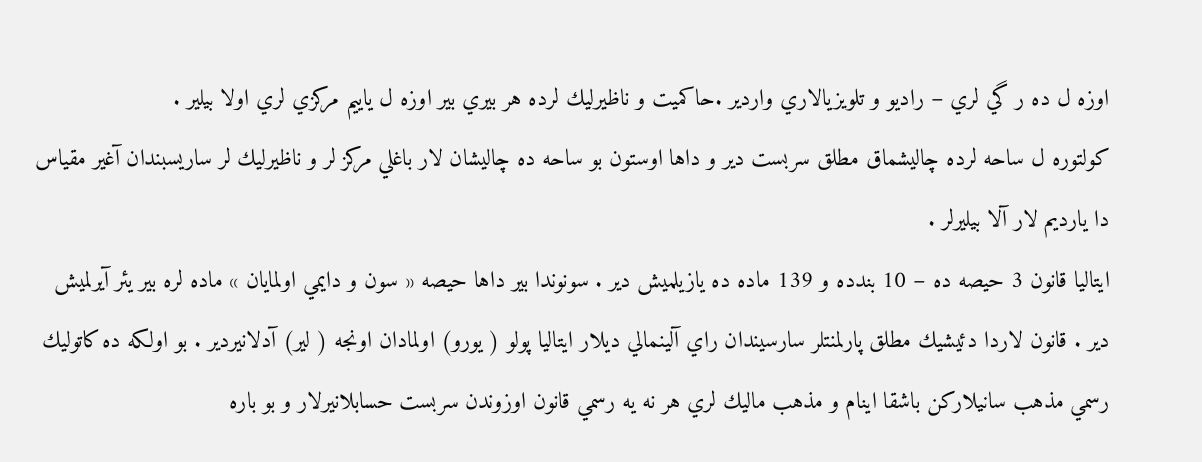اوزه ل ده ر گي لري – راديو و تلويزيالاري واردير .حاكميت و ناظيرليك لرده هر بيري بير اوزه ل ياييم مركزي لري اولا بيلير .
كولتوره ل ساحه لرده چاليشماق مطلق سربست دير و داها اوستون بو ساحه ده چاليشان لار باغلي مركز لر و ناظيرليك لر ساريسبندان آغير مقياس دا يارديم لار آلا بيليرلر .
ايتاليا قانون 3 حيصه ده – 10 بندده و 139 ماده ده يازيلميش دير . سونوندا بير داها حيصه « سون و دايمي اولمايان » ماده لره بير يئر آيرلميش دير . قانون لاردا دئيشيك مطلق پارلمنتلر سارسيندان راي آلينمالي ديلار ايتاليا پولو ( يورو) اولمادان اونجه ( لير) آدلانيردير . بو اولكه ده كاتوليك رسمي مذهب سانيلاركن باشقا اينام و مذهب ماليك لري هر نه يه رسمي قانون اوزوندن سربست حسابلانيرلار و بو باره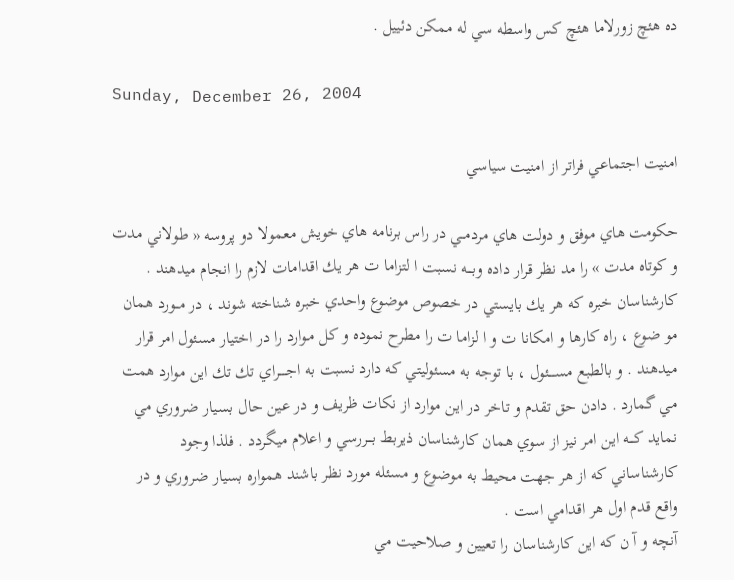ده هئچ زورلاما هئچ كس واسطه سي له ممكن دئييل .

Sunday, December 26, 2004

امنيت اجتماعي فراتر از امنيت سياسي

حكومت هاي موفق و دولت هاي مردمــي در راس برنامه هاي خويش معمولا دو پروسه « طولاني مدت و كوتاه مدت » را مد نظر قرار داده وبـــه نسبت ا لتزاما ت هر يك اقدامات لازم را انجام ميدهند . كارشناسان خبره كه هر يك بايستي در خصوص موضوع واحدي خبره شناخته شوند ، در مــورد همان مو ضوع ، راه كارها و امكانا ت و ا لزاما ت را مطرح نموده و كل مـوارد را در اختيار مسئول امر قرار ميدهند . و بالطبع مســــئول ، با توجه به مسئوليتي كه دارد نسبت به اجـــــراي تك تك اين موارد همت مي گمارد . دادن حق تقدم و تاخر در اين موارد از نكات ظريف و در عين حال بسيار ضروري مي نمايد كـــه اين امر نيز از سوي همان كارشناسان ذيربط بـــررسي و اعلام ميگردد . فلذا وجود كارشناساني كه از هر جهت محيط به موضوع و مسئله مورد نظر باشند همواره بسيار ضروري و در واقع قدم اول هر اقدامي است .
آنچه و آ ن كه اين كارشناسان را تعيين و صلاحيت مي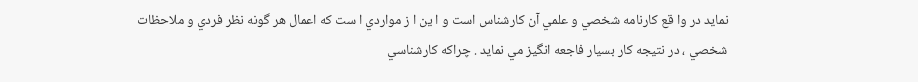نمايد در وا قع كارنامه شخصي و علمي آن كارشناس است و ا ين ا ز مواردي ا ست كه اعمال هر گونه نظر فردي و ملاحظات شخصي ، در نتيجه كار بسيار فاجعه انگيز مي نمايد . چراكه كارشناسي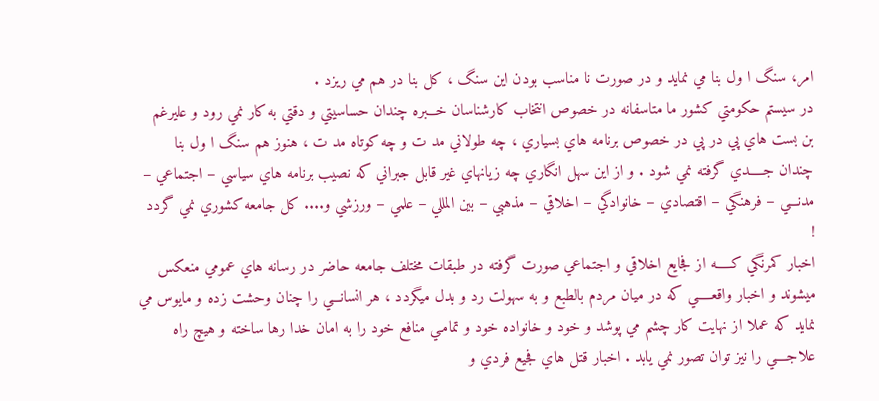امر، سنگ ا ول بنا مي نمايد و در صورت نا مناسب بودن اين سنگ ، كل بنا در هم مي ريزد .
در سيستم حكومتي كشور ما متاسفانه در خصوص انتخاب كارشناسان خـــبره چندان حساسيتي و دقتي به كار نمي رود و عليرغم بن بست هاي پي در پي در خصوص برنامه هاي بسياري ، چه طولاني مد ت و چه كوتاه مد ت ، هنوز هم سنگ ا ول بنا چندان جـــــدي گرفته نمي شود . و از اين سهل انگاري چه زيانهاي غير قابل جبراني كه نصيب برنامه هاي سياسي – اجتماعي – مدنـــي – فرهنگي – اقتصادي – خانوادگي – اخلاقي – مذهبي – بين المللي – علمي – ورزشي و.... كل جامعه كشوري نمي گردد !
اخبار كمرنگي كـــــه از فجايع اخلاقي و اجتماعي صورت گرفته در طبقات مختلف جامعه حاضر در رسانه هاي عمومي منعكس ميشوند و اخبار واقعـــــي كه در ميان مردم بالطبع و به سهولت رد و بدل ميگردد ، هر انسانـــي را چنان وحشت زده و مايوس مي نمايد كه عملا از نهايت كار چشم مي پوشد و خود و خانواده خود و تمامـي منافع خود را به امان خدا رها ساخته و هيچ راه علاجــــي را نيز توان تصور نمي يابد . اخبار قتل هاي فجيع فردي و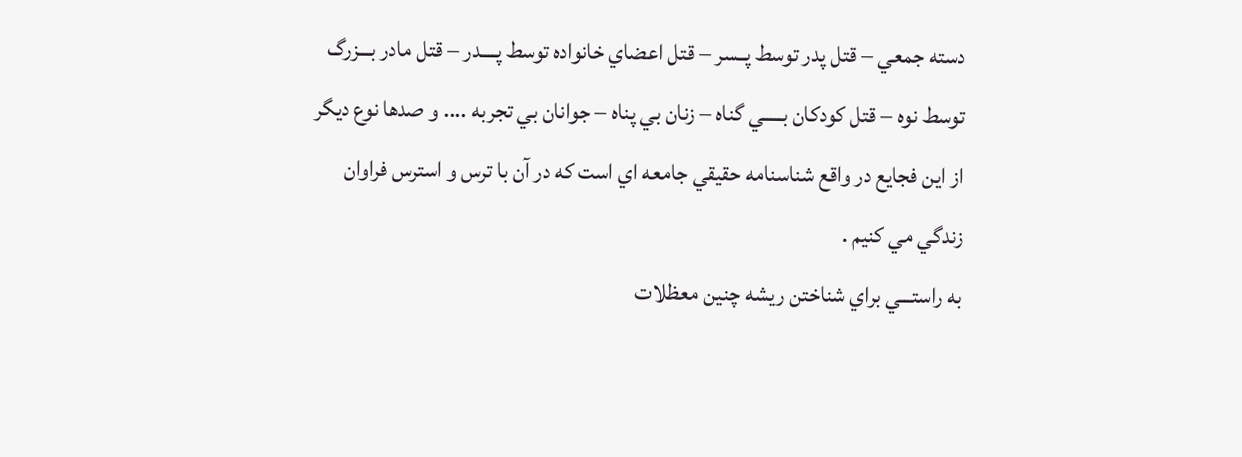دسته جمعي – قتل پدر توسط پــسر – قتل اعضاي خانواده توسط پــــدر – قتل مادر بـــزرگ توسط نوه – قتل كودكان بـــــي گناه – زنان بي پناه – جوانان بي تجربه .... و صدها نوع ديگر از اين فجايع در واقع شناسنامه حقيقي جامعه اي است كه در آن با ترس و استرس فراوان زندگي مي كنيم .
به راستـــي براي شناختن ريشه چنين معظلات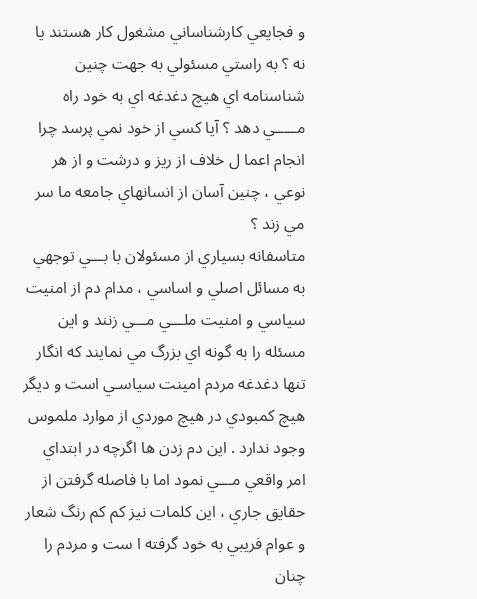و فجايعي كارشناساني مشغول كار هستند يا نه ؟ به راستي مسئولي به جهت چنين شناسنامه اي هيچ دغدغه اي به خود راه مـــــي دهد ؟ آيا كسي از خود نمي پرسد چرا انجام اعما ل خلاف از ريز و درشت و از هر نوعي ، چنين آسان از انسانهاي جامعه ما سر مي زند ؟
متاسفانه بسياري از مسئولان با بـــي توجهي به مسائل اصلي و اساسي ، مدام دم از امنيت سياسي و امنيت ملـــي مـــي زنند و اين مسئله را به گونه اي بزرگ مي نمايند كه انگار تنها دغدغه مردم امينت سياسـي است و ديگر هيچ كمبودي در هيچ موردي از موارد ملموس وجود ندارد . اين دم زدن ها اگرچه در ابتداي امر واقعي مـــي نمود اما با فاصله گرفتن از حقايق جاري ، اين كلمات نيز كم كم رنگ شعار و عوام فريبي به خود گرفته ا ست و مردم را چنان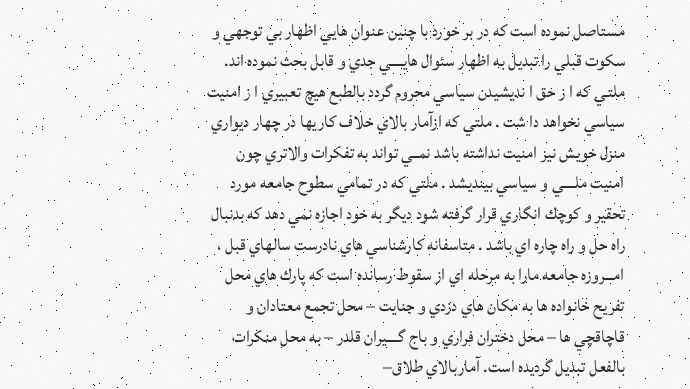مستاصل نموده است كه در بر خورد با چنين عنوان هايي اظهار بي توجهي و سكوت قبلي را تبديل به اظهار سئوال هايــــي جدي و قابل بحث نموده اند. ملتـي كه ا ز حق ا نديشيدن سياسي محروم گردد بالطبع هيچ تعبيري ا ز امنيت سياسي نخواهد دا شت . ملتي كه ازآمار بالاي خلاف كاريها در چهار ديواري منزل خويش نيز امنيت نداشته باشد نمــي تواند به تفكرات والاتري چون امنيت ملــــي و سياسي بينديشد . ملتي كه در تمامي سطوح جامعه مورد تحقير و كوچك انگاري قرار گرفته شود ديگر به خود اجازه نمي دهد كه بدنبال راه حل و راه چاره اي باشد . متاسفانه كارشناسي هاي نادرست سالهاي قبل ، امـــروزه جامعه مارا به مرحله اي از سقوط رسانده است كه پارك هاي محل تفريح خانواده ها به مكان هاي دزدي و جنايت – محل تجمع معتادان و قاچاقچي ها – محل دختران فراري و باج گــــيران قلدر – به محل منكرات بالفعل تبديل گرديده است. آماربالاي طلاق–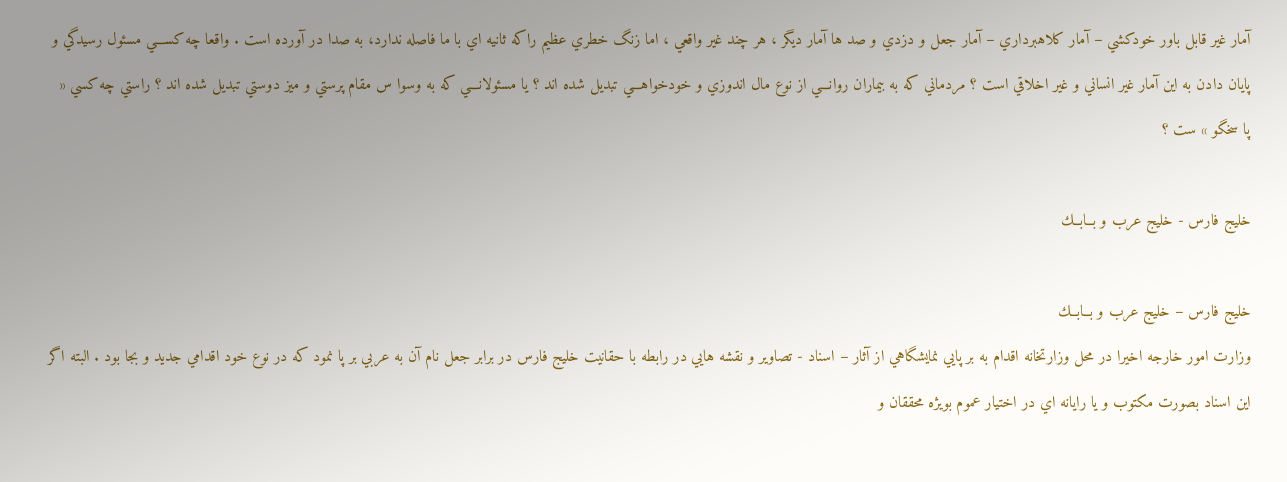آمار غير قابل باور خودكشي – آمار كلاهبرداري – آمار جعل و دزدي و صد ها آمار ديگر ، هر چند غير واقعي ، اما زنگ خطري عظيم راكه ثانيه اي با ما فاصله ندارد، به صدا در آورده است . واقعا چه كســـي مسئول رسيدگي و پايان دادن به اين آمار غير انساني و غير اخلاقي است ؟ مردماني كه به بيماران روانـــي از نوع مال اندوزي و خودخواهـــي تبديل شده اند ؟ يا مسئولانـــي كه به وسوا س مقام پرستي و ميز دوستي تبديل شده اند ؟ راستي چه كسي « پا سخگو » ست ؟

خليج فارس - خليج عرب و بــابــك

خليج فارس – خليج عرب و بــابــك
وزارت امور خارجه اخيرا در محل وزارتخانه اقدام به بر پايي نمايشگاهي از آثار – اسناد - تصاوير و نقشه هايي در رابطه با حقانيت خليج فارس در برابر جعل نام آن به عربي بر پا نمود كه در نوع خود اقدامي جديد و بجا بود . البته اگر اين اسناد بصورت مكتوب و يا رايانه اي در اختيار عموم بويژه محققان و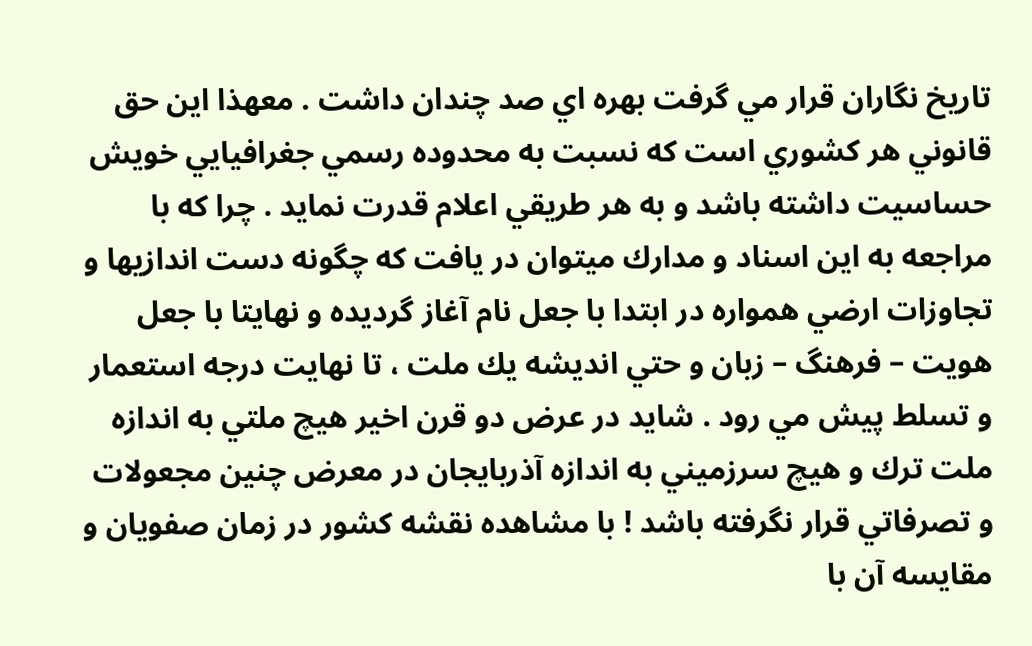تاريخ نگاران قرار مي گرفت بهره اي صد چندان داشت . معهذا اين حق قانوني هر كشوري است كه نسبت به محدوده رسمي جغرافيايي خويش حساسيت داشته باشد و به هر طريقي اعلام قدرت نمايد . چرا كه با مراجعه به اين اسناد و مدارك ميتوان در يافت كه چگونه دست اندازيها و تجاوزات ارضي همواره در ابتدا با جعل نام آغاز گرديده و نهايتا با جعل هويت – فرهنگ – زبان و حتي انديشه يك ملت ، تا نهايت درجه استعمار و تسلط پيش مي رود . شايد در عرض دو قرن اخير هيچ ملتي به اندازه ملت ترك و هيچ سرزميني به اندازه آذربايجان در معرض چنين مجعولات و تصرفاتي قرار نگرفته باشد ! با مشاهده نقشه كشور در زمان صفويان و مقايسه آن با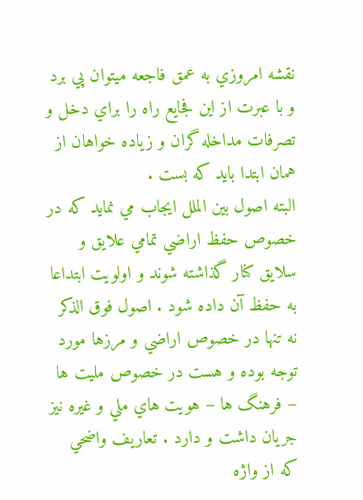نقشه امروزي به عمق فاجعه ميتوان پي برد و با عبرت از اين فجايع راه را براي دخل و تصرفات مداخله گران و زياده خواهان از همان ابتدا بايد كه بست .
البته اصول بين الملل ايجاب مي نمايد كه در خصوص حفظ اراضي تمامي علايق و سلايق كنار گذاشته شوند و اولويت ابتداعا به حفظ آن داده شود . اصول فوق الذكر نه تنها در خصوص اراضي و مرزها مورد توجه بوده و هست در خصوص مليت ها – فرهنگ ها – هويت هاي ملي و غيره نيز جريان داشت و دارد . تعاريف واضحي كه از واژه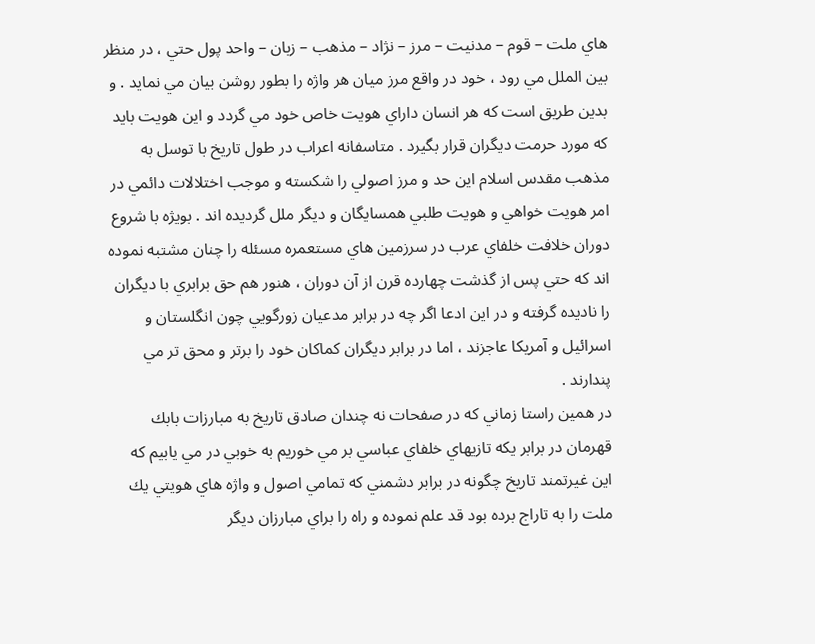هاي ملت – قوم – مدنيت – مرز – نژاد – مذهب – زبان – واحد پول حتي ، در منظر بين الملل مي رود ، خود در واقع مرز ميان هر واژه را بطور روشن بيان مي نمايد . و بدين طريق است كه هر انسان داراي هويت خاص خود مي گردد و اين هويت بايد كه مورد حرمت ديگران قرار بگيرد . متاسفانه اعراب در طول تاريخ با توسل به مذهب مقدس اسلام اين حد و مرز اصولي را شكسته و موجب اختلالات دائمي در امر هويت خواهي و هويت طلبي همسايگان و ديگر ملل گرديده اند . بويژه با شروع دوران خلافت خلفاي عرب در سرزمين هاي مستعمره مسئله را چنان مشتبه نموده اند كه حتي پس از گذشت چهارده قرن از آن دوران ، هنور هم حق برابري با ديگران را ناديده گرفته و در اين ادعا اگر چه در برابر مدعيان زورگويي چون انگلستان و اسرائيل و آمريكا عاجزند ، اما در برابر ديگران كماكان خود را برتر و محق تر مي پندارند .
در همين راستا زماني كه در صفحات نه چندان صادق تاريخ به مبارزات بابك قهرمان در برابر يكه تازيهاي خلفاي عباسي بر مي خوريم به خوبي در مي يابيم كه اين غيرتمند تاريخ چگونه در برابر دشمني كه تمامي اصول و واژه هاي هويتي يك ملت را به تاراج برده بود قد علم نموده و راه را براي مبارزان ديگر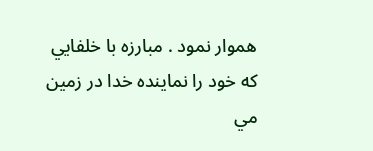هموار نمود . مبارزه با خلفايي كه خود را نماينده خدا در زمين مي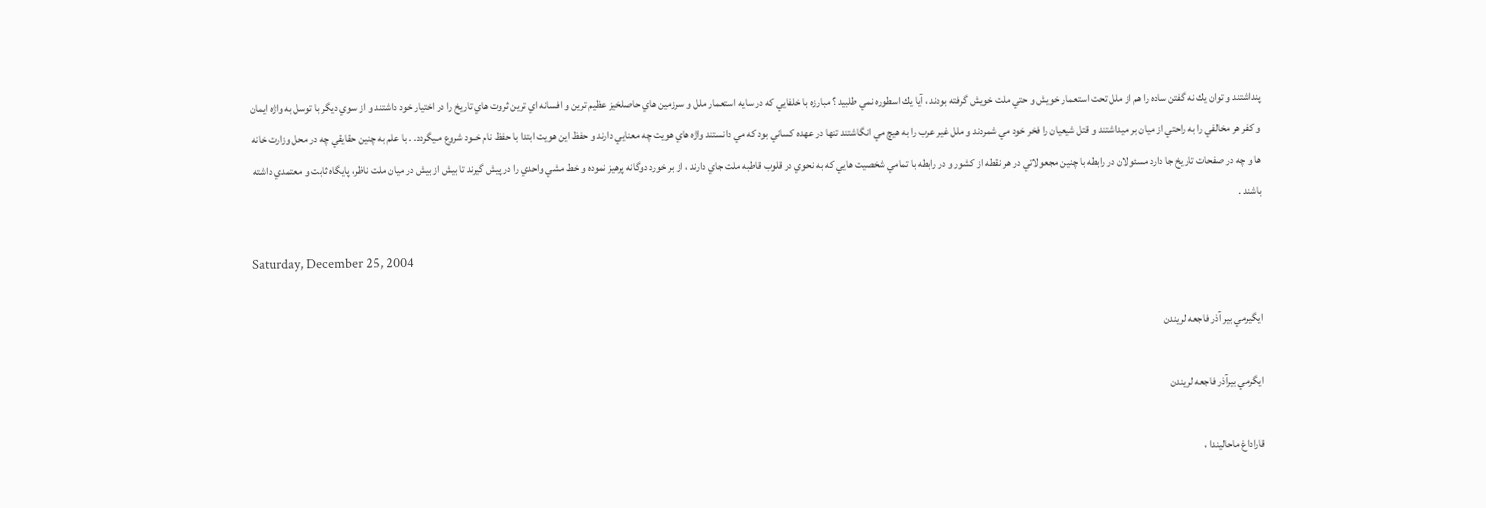پنداشتند و توان يك نه گفتن ساده را هم از ملل تحت استعمار خويش و حتي ملت خويش گرفته بودند ، آيا يك اسطوره نمي طلبيد ؟ مبارزه با خلفايي كه در سايه استعمار ملل و سرزمين هاي حاصلخيز عظيم ترين و افسانه اي ترين ثروت هاي تاريخ را در اختيار خود داشتند و از سوي ديگر با توسل به واژه ايمان و كفر هر مخالفي را به راحتي از ميان بر ميداشتند و قتل شيعيان را فخر خود مي شمردند و ملل غير عرب را به هيچ مي انگاشتند تنها در عهده كساني بود كه مي دانستند واژه هاي هويت چه معنايي دارند و حفظ اين هويت ابتدا با حفظ نام خــود شروع مـيگردد. . با علم به چنين حقايقي چه در محل وزارت خانه ها و چه در صفحات تاريخ جا دارد مسئولان در رابطه با چنين مجعولاتي در هر نقطه از كشور و در رابطه با تمامي شخصيت هايي كه به نحوي در قلوب قاطبه ملت جاي دارند ، از بر خورد دوگانه پرهيز نموده و خط مشي واحدي را در پيش گيرند تا بيش از بيش در ميان ملت ناظر، پايگاه ثابت و معتمدي داشته باشند .

Saturday, December 25, 2004

ايگيرمي بير آذر فاجعه لريندن

ايگرمي بيرآذر فاجعه لريندن

قاراداغ ماحاليندا ،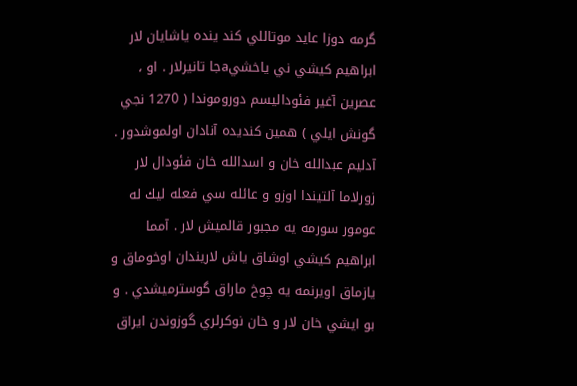گرمه دوزا عايد موتاللي كند ينده ياشايان لار ابراهيم كيشي ني ياخشيaجا تانيرلار . او ، عصرين آغير فئوداليسم دوروموندا ( 1270 نجي گونش ايلي ) همين كنديده آنادان اولموشدور . آدليم عبدالله خان و اسدالله خان فئودال لار زورلاما آلتيندا اوزو و عائله سي فعله ليك له عومور سورمه يه مجبور قالميش لار . آمما ابراهيم كيشي اوشاق ياش لاريندان اوخوماق و يازماق اويرنمه يه چوخ ماراق گوسترميشدي . و بو ايشي خان لار و خان نوكرلري گوزوندن ايراق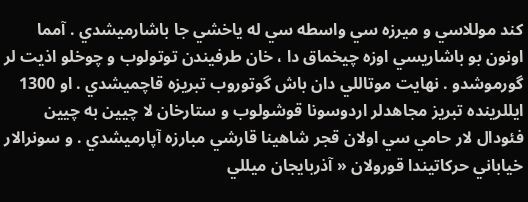كند موللاسي و ميرزه سي واسطه سي له ياخشي جا باشارميشدي . آمما اونون بو باشاريسي اوزه چيخماق دا ، خان طرفيندن توتولوب و چوخلو اذيت لر گورموشدو . نهايت موتاللي دان باش گوتوروب تبريزه قاچميشدي . او 1300 ايللرينده تبريز مجاهدلر اردوسونا قوشولوب و ستارخان لا چيين به چيين فئودال لار حامي سي اولان قجر شاهينا قارشي مبارزه آپارميشدي . و سونرالار خياباني حركاتيندا قورولان « آذربايجان ميللي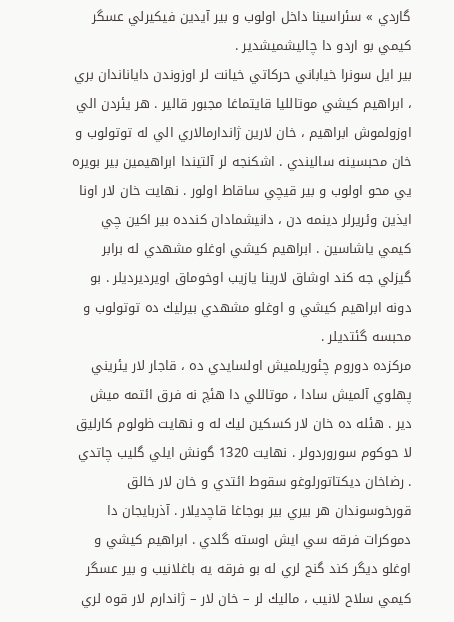گاردي » سئراسينا داخل اولوب و بير آيدين فيكيرلي عسگر كيمي بو اردو دا چاليشميشدير .
بير ايل سونرا خياباني حركاتي خيانت لر اوزوندن داياناندان بري ، ابراهيم كيشي موتالليا قايتماغا مجبور قالير . هر يئردن الي اوزولموش ابراهيم ، خان لارين ژاندارمالاري الي له توتولوب و خان محبسينه ساليندي . اشكنجه لر آلتيندا ابراهيمين بير بويره يي محو اولوب و بير قيچي ساقاط اولور . نهايت خان لار اونا ايذين وئريرلر دينمه دن ، دانيشمادان كندده بير اكين چي كيمي ياشاسين . ابراهيم كيشي اوغلو مشهدي له برابر گيزلي جه كند اوشاق لارينا يازيب اوخوماق اويرديرديلر . بو دونه ابراهيم كيشي و اوغلو مشهدي بيرليك ده توتولوب و محبسه گئتديلر .
مركزده دوروم چئوريلميش اولسايدي ده ، قاجار لار يئريني پهلوي آلميش سادا ، موتاللي دا هئچ نه فرق ائتمه ميش دير . هئله ده خان لار كسكين ليك له و نهايت ظولوم كارليق لا حوكوم سوروردولر . نهايت 1320 گونش ايلي گليب چاتدي . رضاخان ديكتاتورلوغو سقوط ائتدي و خان لار خالق قورخوسوندان هر بيري بير بوجاغا قاچديلار . آذربايجان دا دموكرات فرقه سي ايش اوسته گلدي . ابراهيم كيشي و اوغلو ديگر كند گنج لري له بو فرقه يه باغلانيب و بير عسگر كيمي سلاح لانيب ، ماليك لر – خان لار – ژاندارم لار قوه لري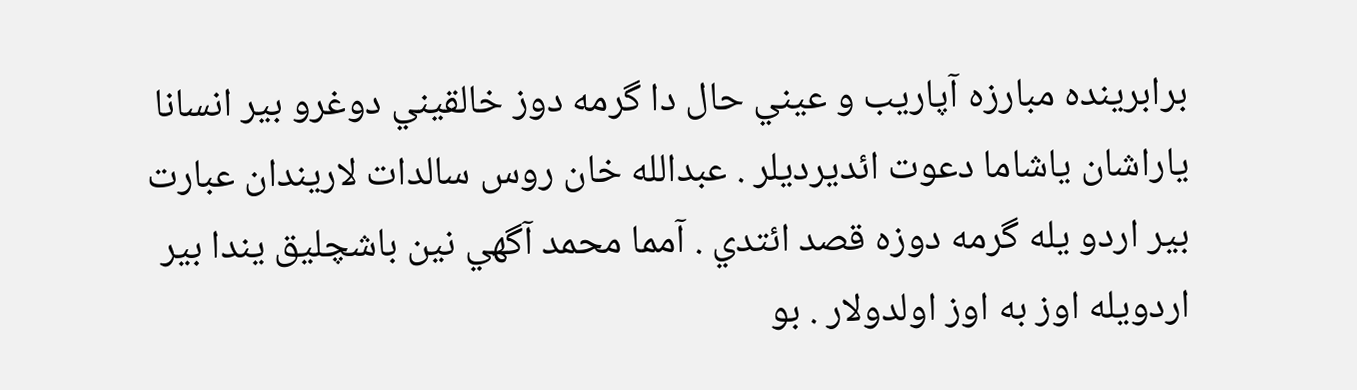برابرينده مبارزه آپاريب و عيني حال دا گرمه دوز خالقيني دوغرو بير انسانا ياراشان ياشاما دعوت ائديرديلر . عبدالله خان روس سالدات لاريندان عبارت بير اردو يله گرمه دوزه قصد ائتدي . آمما محمد آگهي نين باشچليق يندا بير اردويله اوز به اوز اولدولار . بو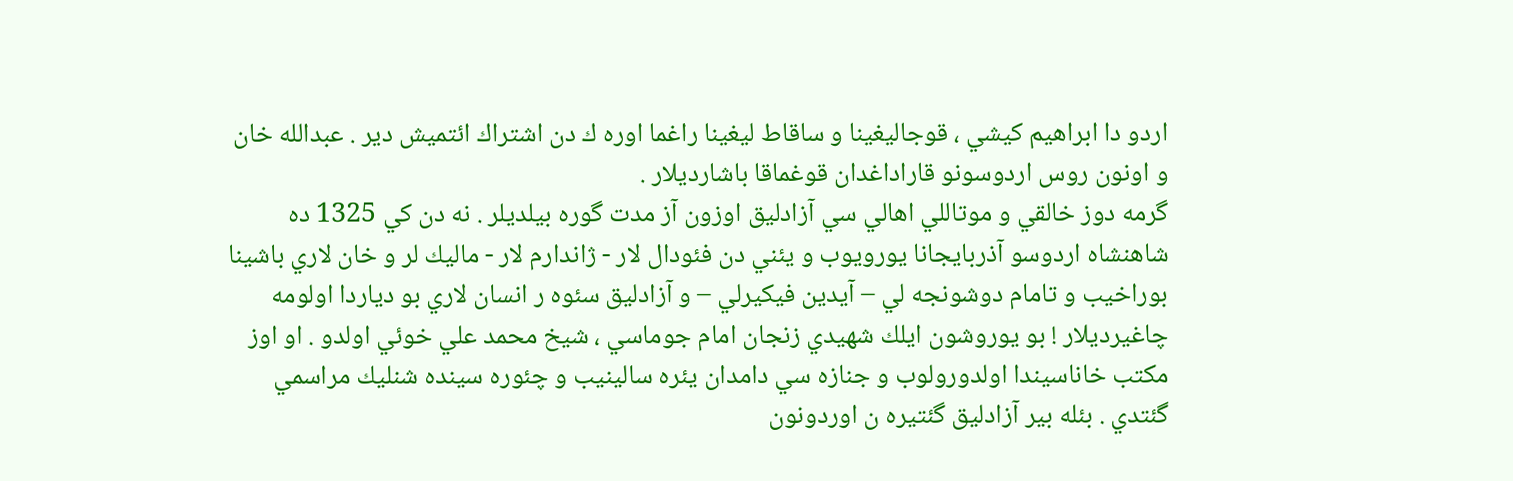اردو دا ابراهيم كيشي ، قوجاليغينا و ساقاط ليغينا راغما اوره ك دن اشتراك ائتميش دير . عبدالله خان و اونون روس اردوسونو قاراداغدان قوغماقا باشارديلار .
گرمه دوز خالقي و موتاللي اهالي سي آزادليق اوزون آز مدت گوره بيلديلر . نه دن كي 1325 ده شاهنشاه اردوسو آذربايجانا يورويوب و يئني دن فئودال لار - ژاندارم لار - ماليك لر و خان لاري باشينا بوراخيب و تامام دوشونجه لي – آيدين فيكيرلي – و آزادليق سئوه ر انسان لاري بو دياردا اولومه چاغيرديلار ! بو يوروشون ايلك شهيدي زنجان امام جوماسي ، شيخ محمد علي خوئي اولدو . او اوز مكتب خاناسيندا اولدورولوب و جنازه سي دامدان يئره سالينيب و چئوره سينده شنليك مراسمي گئتدي . بئله بير آزادليق گئتيره ن اوردونون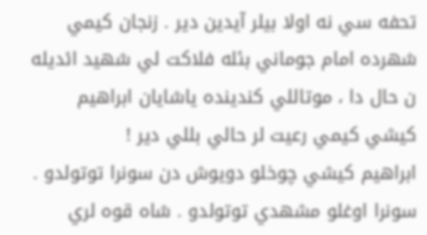تحفه سي نه اولا بيلر آيدين دير . زنجان كيمي شهرده امام جوماني بئله فلاكت لي شهيد ائديله ن حال دا ، موتاللي كندينده ياشايان ابراهيم كيشي كيمي رعيت لر حالي بللي دير !
ابراهيم كيشي چوخلو دويوش دن سونرا توتولدو . سونرا اوغلو مشهدي توتولدو . شاه قوه لري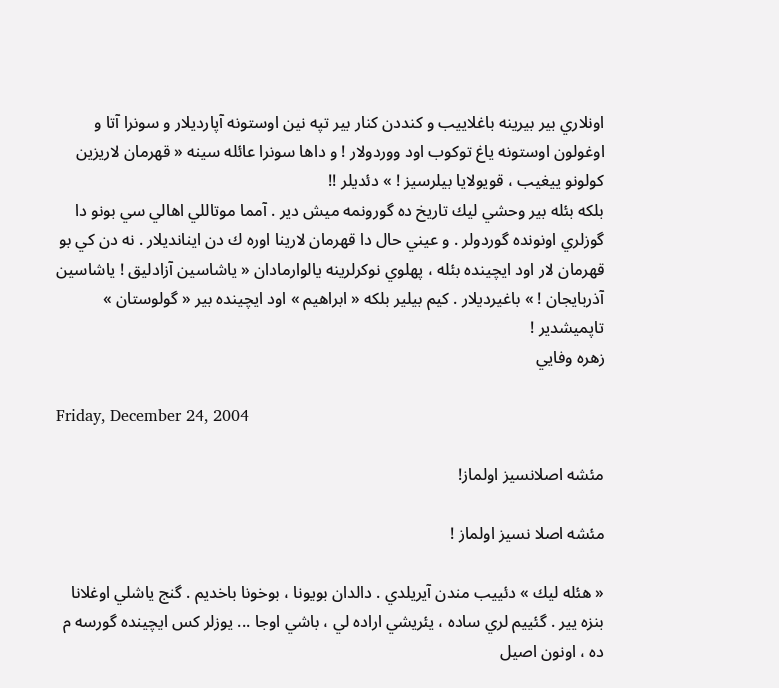اونلاري بير بيرينه باغلاييب و كنددن كنار بير تپه نين اوستونه آپارديلار و سونرا آتا و اوغولون اوستونه ياغ توكوب اود ووردولار ! و داها سونرا عائله سينه « قهرمان لاريزين كولونو ييغيب ، قويولايا بيلرسيز ! » دئديلر !!
بلكه بئله بير وحشي ليك تاريخ ده گورونمه ميش دير . آمما موتاللي اهالي سي بونو دا گوزلري اونونده گوردولر . و عيني حال دا قهرمان لارينا اوره ك دن اينانديلار . نه دن كي بو قهرمان لار اود ايچينده بئله ، پهلوي نوكرلرينه يالوارمادان « ياشاسين آزادليق ! ياشاسين آذربايجان ! » باغيرديلار . كيم بيلير بلكه « ابراهيم » اود ايچينده بير « گولوستان » تاپميشدير !
زهره وفايي

Friday, December 24, 2004

مئشه اصلانسيز اولماز!

مئشه اصلا نسيز اولماز !

« هئله ليك » دئييب مندن آيريلدي . دالدان بويونا ، بوخونا باخديم . گنج ياشلي اوغلانا بنزه يير . گئييم لري ساده ، يئريشي اراده لي ، باشي اوجا ... يوزلر كس ايچينده گورسه م ده ، اونون اصيل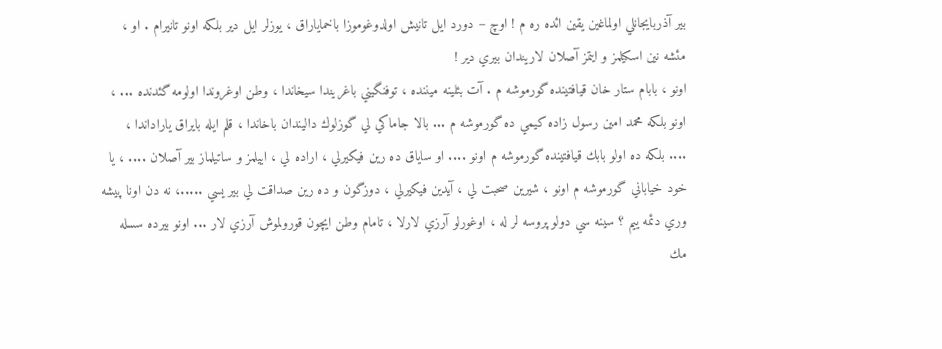بير آذربايجانلي اولماغين يقين ائده ره م ! اوچ – دورد ايل تانيش اولدوغوموزا باخماياراق ، يوزلر ايل دير بلكه اونو تانيرام . او ، مئشه نين اسكيلمز و ايتمز آصلان لاريندان بيري دير !
اونو ، بابام ستار خان قيافتينده گورموشه م . آت بئلينه ميننده ، توفنگيني باغريندا سيخاندا ، وطن اوغروندا اولومه گئدنده ... ، اونو بلكه محمد امين رسول زاده كيمي ده گورموشه م ... بالا جاماكي لي گوزلوك داليندان باخاندا ، قلم ايله بايراق ياراداندا ، .... بلكه ده اولو بابك قيافتينده گورموشه م اونو .... او ساياق ده رين فيكيرلي ، اراده لي ، اييلمز و ساتيلماز بير آصلان .... ، يا خود خياباني گورموشه م اونو ، شيرين صحبت لي ، آيدين فيكيرلي ، دوزگون و ده رين صداقت لي بير يسي .....، نه دن اونا پيشه وري دئمه ييم ؟ سينه سي دولو پروسه لر له ، اوغورلو آرزي لارلا ، تامام وطن ايچون قورولموش آرزي لار ... اونو بيرده سسله مك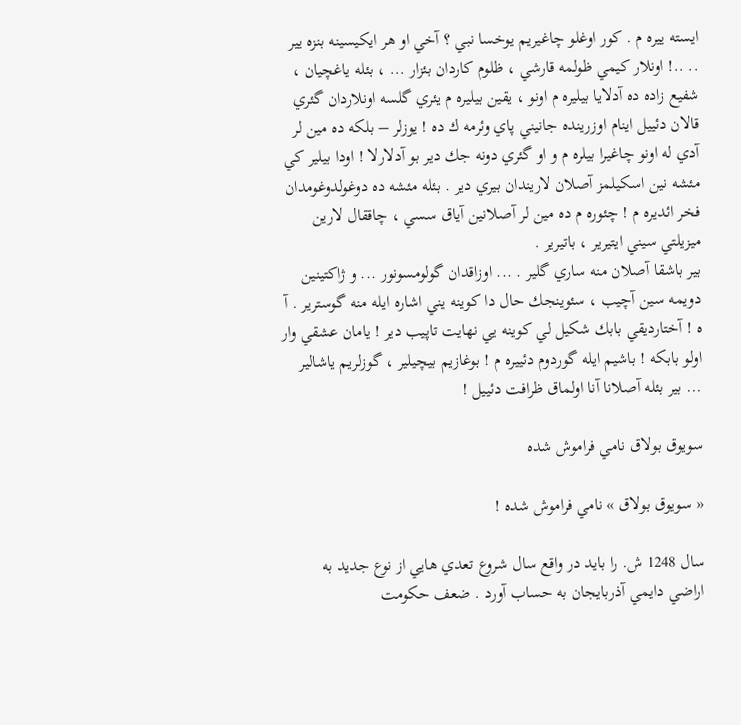ايسته ييره م . كور اوغلو چاغيريم يوخسا نبي ؟ آخي او هر ايكيسينه بنزه يير .. ..! اونلار كيمي ظولمه قارشي ، ظلوم كاردان بئزار ... ، بئله ياغچيان ، شفيع زاده ده آدلايا بيليره م اونو ، يقين بيليره م يئري گلسه اونلاردان گئري قالان دئييل اينام اوزرينده جانيني پاي وئرمه ك ده ! يوزلر – بلكه ده مين لر آدي له اونو چاغيرا بيلره م و او گئري دونه جك دير بو آدلارلا ! اودا بيلير كي مئشه نين اسكيلمز آصلان لاريندان بيري دير . بئله مئشه ده دوغولدوغومدان فخر ائديره م ! چئوره م ده مين لر آصلانين آياق سسي ، چاققال لارين ميزيلتي سيني ايتيرير ، باتيرير .
بير باشقا آصلان منه ساري گلير . ... اوزاقدان گولومسونور ... و ژاكتينين دويمه سين آچيب ، سئوينجك حال دا كوينه يني اشاره ايله منه گوسترير . آ ه ! آختارديقي بابك شكيل لي كوينه يي نهايت تاپيب دير ! يامان عشقي وار اولو بابكه ! باشيم ايله گوردوم دئييره م ! بوغازيم بيچيلير ، گوزلريم ياشالير ... بير بئله آصلانا آنا اولماق ظرافت دئييل !

سويوق بولاق نامي فراموش شده

« سويوق بولاق » نامي فراموش شده !

سال 1248 ش. را بايد در واقع سال شروع تعدي هايي از نوع جديد به اراضي دايمي آذربايجان به حساب آورد . ضعف حكومت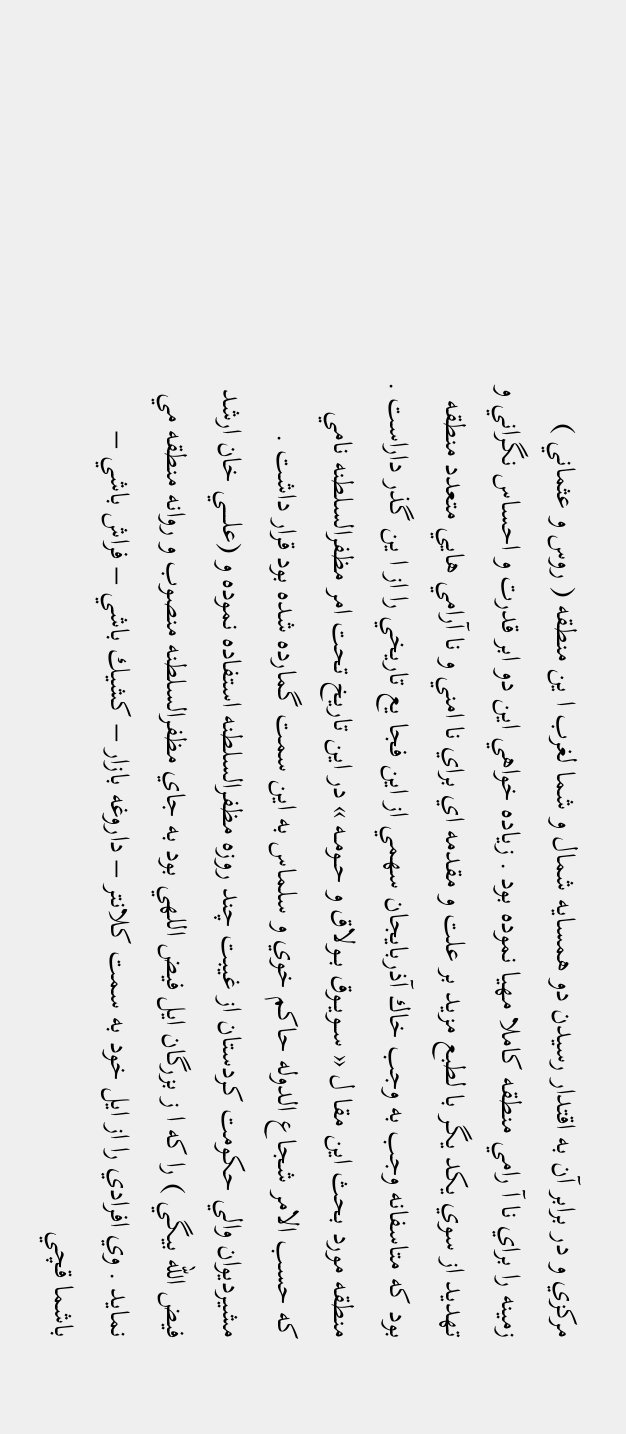مركزي و در برابر آن به اقتدار رسيدن دو همسايه شمال و شما لغرب ا ين منطقه ( روس و عثماني ) زمينه را براي نا آ رامي منطقه كاملا مهيا نموده بود . زياده خواهي اين دو ابر قدرت و احساس نگراني و تهديد از سوي يكد يگر با لطبع مزيد بر علت و مقدمه اي براي نا امني و نا آرامي هايي متعدد منطقه بود كه متاسفانه وجب به وجب خاك آذربايجان سهمي از اين فجا يع تاريخي را از ا ين گذر داراست .
منطقه مورد بحث اين مقا ل « ســويــوق بــولاق و حــومــه » در اين تاريخ تحت امر مظفرالسلطنه نامي كه حسب الامر شجاع الدوله حاكم خوي و سلماس به اين سمت گمارده شده بود قرار داشت . مشيرديوان والي حكومت كردستان از غيبت چند روزه مظفرالسلطنه استفاده نموده و (علـــــي خان ارشد فيض الله بيگي ) را كه ا ز بزرگان ايل فيض اللهي بود به جاي مظفرالسلطنه منصوب و روانه منطقه مي نمايد . وي افرادي را از ايل خود به سمت كلانتر – داروغه بازار – كشيك باشي – فراش باشي – باشما قچي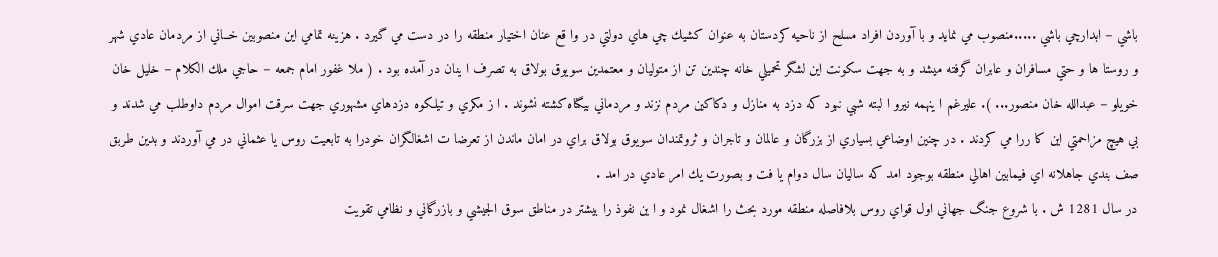باشي – ابدارچي باشي .....منصوب مي نمايد و با آوردن افراد مسلح از ناحيه كردستان به عنوان كشيك چي هاي دولتي در وا قع عنان اختيار منطقه را در دست مي گيرد . هزينه تمامي اين منصوبين خــاني از مردمان عادي شهر و روستا ها و حتي مسافران و عابران گرفته ميشد و به جهت سكونت اين لشگر تحميلي خانه چندين تن از متوليان و معتمدين سويوق بولاق به تصرف ا ينان در آمده بود . ( ملا غفور امام جمعه – حاجي ملك الكلام – خليل خان خويلو – عبدالله خان منصور... ). عليرغم ا ينهمه نيرو ا لبته شبي نبود كه دزد به منازل و دكاكين مردم نزند و مردماني بيگناه كشته نشوند . ا ز مكري و تيلكوه دزدهاي مشهوري جهت سرقت اموال مردم داوطلب مي شدند و بي هيچ مزاحمتي اين كا ررا مي كردند . در چنين اوضاعي بسياري از بزرگان و عالمان و تاجران و ثروتمندان سويوق بولاق براي در امان ماندن از تعرضا ت اشغالگران خودرا به تابعيت روس يا عثماني در مي آوردند و بدين طربق صف بندي جاهلانه اي فيمابين اهالي منطقه بوجود امد كه ساليان سال دوام يا فت و بصورت يك امر عادي در امد .
در سال 1281 ش . با شروع جنگ جهاني اول قواي روس بلافاصله منطقه مورد بحث را اشغال نمود و ا ين نفوذ را بيشتر در مناطق سوق الجيشي و بازرگاني و نظامي تقويت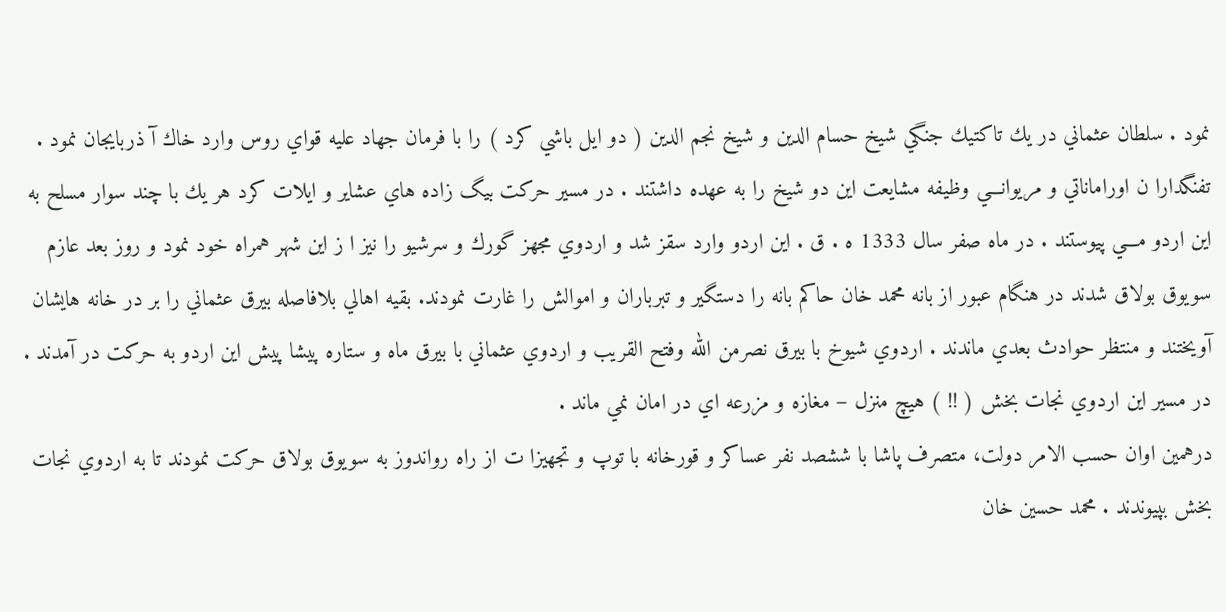نمود . سلطان عثماني در يك تاكتيك جنگي شيخ حسام الدين و شيخ نجم الدين ( دو ايل باشي كرد ) را با فرمان جهاد عليه قواي روس وارد خاك آ ذربايجان نمود . تفنگدارا ن اوراماناتي و مريوانـــي وظيفه مشايعت اين دو شيخ را به عهده داشتند . در مسير حركت بيگ زاده هاي عشاير و ايلات كرد هر يك با چند سوار مسلح به اين اردو مـــي پيوستند . در ماه صفر سال 1333 ه . ق . اين اردو وارد سقز شد و اردوي مجهز گورك و سرشيو را نيز ا ز اين شهر همراه خود نمود و روز بعد عازم سويوق بولاق شدند در هنگام عبور از بانه محمد خان حاكم بانه را دستگير و تبرباران و اموالش را غارت نمودند. بقيه اهالي بلافاصله بيرق عثماني را بر در خانه هايشان آويختند و منتظر حوادث بعدي ماندند . اردوي شيوخ با بيرق نصرمن الله وفتح القريب و اردوي عثماني با بيرق ماه و ستاره پيشا پيش اين اردو به حركت در آمدند . در مسير اين اردوي نجات بخش ( !! ) هيچ منزل – مغازه و مزرعه اي در امان نمي ماند .
درهمين اوان حسب الامر دولت، متصرف پاشا با ششصد نفر عساكر و قورخانه با توپ و تجهيزا ت از راه رواندوز به سويوق بولاق حركت نمودند تا به اردوي نجات بخش بپيوندند . محمد حسين خان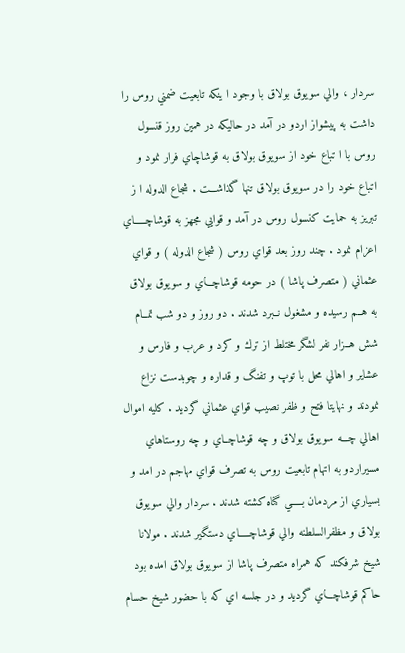سردار ، والي سويوق بولاق با وجود ا ينكه تابعيت ضمني روس را داشت به پيشواز اردو در آمد در حاليكه در همين روز قنسول روس با ا تباع خود از سويوق بولاق به قوشاچاي فرار نمود و اتباع خود را در سويوق بولاق تنها گذاشـــت . شجاع الدوله ا ز تبريز به حمايت كنسول روس در آمد و قوايي مجهز به قوشاچـــــاي اعزام نمود . چند روز بعد قواي روس ( شجاع الدوله ) و قواي عثماني ( متصرف پاشا ) در حومه قوشاچـــاي و سويوق بولاق به هــم رسيده و مشغول نــبرد شدند . دو روز و دو شب تمــام شش هــزار نفر لشگر مختلط از ترك و كرد و عرب و فارس و عشاير و اهالي محل با توپ و تفنگ و قداره و چوبدست نزاع نمودند و نهايتا فتح و ظفر نصيب قواي عثماني گرديد . كليه اموال اهالي چـــه سويوق بولاق و چه قوشاچــاي و چه روستاهاي مسيراردو به اتهام تابعيت روس به تصرف قواي مهاجم در امد و بسياري از مردمان بـــــي گناه كشته شدند . سردار والي سويوق بولاق و مظفرالسلطنه والي قوشاچـــــاي دستگير شدند . مولانا شيخ شرفكند كه همراه متصرف پاشا از سويوق بولاق امده بود حاكم قوشاچـــاي گرديد و در جلسه اي كه با حضور شيخ حسام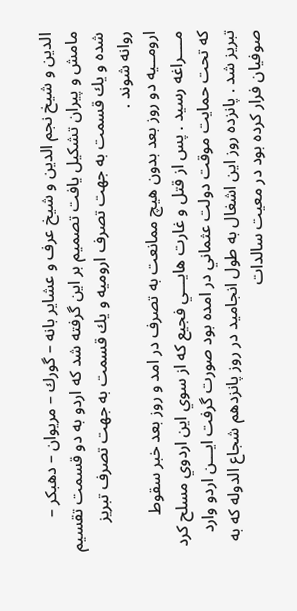الدين و شيخ نجم الدين و شيخ عرف و عشاير بانه – گورك – مريوان – دهبكر – مامش و پيران تشكيل يافت تصميم بر اين گرفته شد كه اردو به دو قسمت تقسيم شده و يك قسمت به جهت تصرف اروميه و يك قسمت به جهت تصرف تبريز روانه شوند .
ارومــيه دو روز بعد بدون هيچ ممانعت به تصرف در امد و روز بعد خبر سقوط مــــراغه رسيد . پس از قتل و غارت هايـــي فجيع كه از سوي اين اردوي مسلح كرد كه تحت حمايت موقت دولت عثماني در امده بود صورت گرفت ايـــن اردو وارد تبريز شد . پانزده روز اين اشغال به طول انجاميد در روز پانزدهم شجاع الدوله كه به صوفيان فرار كرده بود در معيت سالدات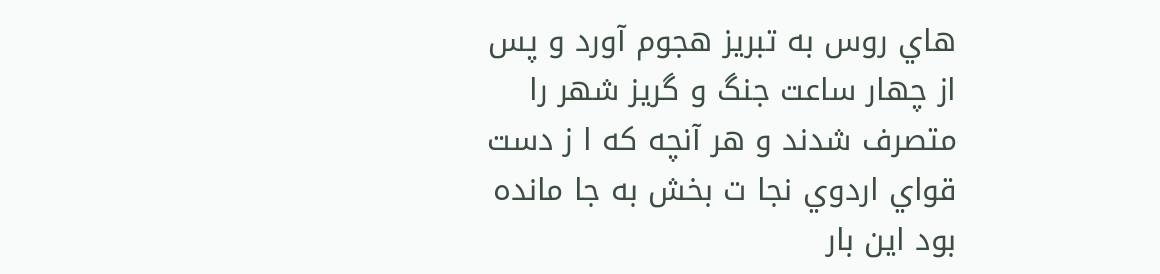هاي روس به تبريز هجوم آورد و پس از چهار ساعت جنگ و گريز شهر را متصرف شدند و هر آنچه كه ا ز دست قواي اردوي نجا ت بخش به جا مانده بود اين بار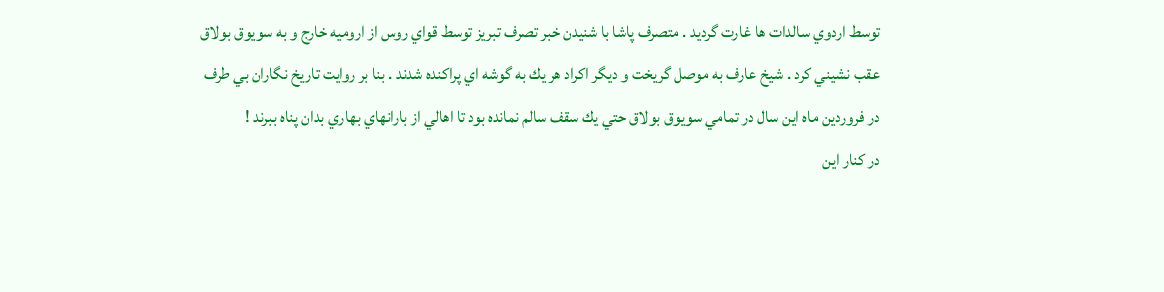توسط اردوي سالدات ها غارت گرديد . متصرف پاشا با شنيدن خبر تصرف تبريز توسط قواي روس از اروميه خارج و به سويوق بولاق عقب نشيني كرد . شيخ عارف به موصل گريخت و ديگر اكراد هر يك به گوشه اي پراكنده شدند . بنا بر روايت تاريخ نگاران بي طرف در فروردين ماه اين سال در تمامي سويوق بولاق حتي يك سقف سالم نمانده بود تا اهالي از بارانهاي بهاري بدان پناه ببرند !
در كنار اين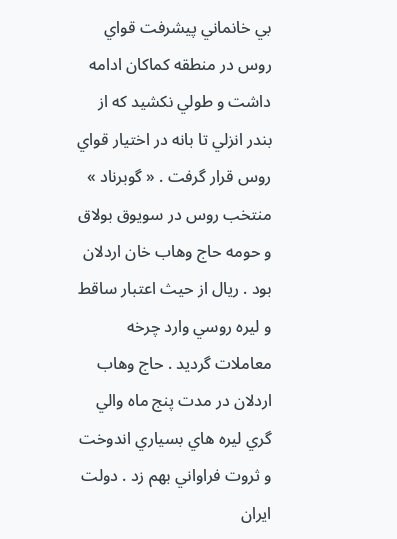بي خانماني پيشرفت قواي روس در منطقه كماكان ادامه داشت و طولي نكشيد كه از بندر انزلي تا بانه در اختيار قواي روس قرار گرفت . « گوبرناد » منتخب روس در سويوق بولاق و حومه حاج وهاب خان اردلان بود . ريال از حيث اعتبار ساقط و ليره روسي وارد چرخه معاملات گرديد . حاج وهاب اردلان در مدت پنج ماه والي گري ليره هاي بسياري اندوخت و ثروت فراواني بهم زد . دولت ايران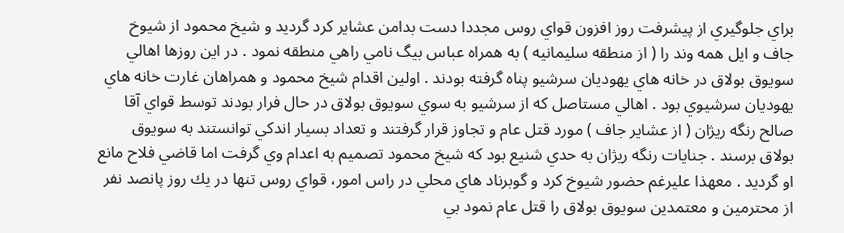براي جلوگيري از پيشرفت روز افزون قواي روس مجددا دست بدامن عشاير كرد گرديد و شيخ محمود از شيوخ جاف و ايل همه وند را ( از منطقه سليمانيه ) به همراه عباس بيگ نامي راهي منطقه نمود . در اين روزها اهالي سويوق بولاق در خانه هاي يهوديان سرشيو پناه گرفته بودند . اولين اقدام شيخ محمود و همراهان غارت خانه هاي يهوديان سرشيوي بود . اهالي مستاصل كه از سرشيو به سوي سويوق بولاق در حال فرار بودند توسط قواي آقا صالح رنگه ريژان ( از عشاير جاف ) مورد قتل عام و تجاوز قرار گرفتند و تعداد بسيار اندكي توانستند به سويوق بولاق برسند . جنايات رنگه ريژان به حدي شنيع بود كه شيخ محمود تصميم به اعدام وي گرفت اما قاضي فلاح مانع او گرديد . معهذا عليرغم حضور شيوخ كرد و گوبرناد هاي محلي در راس امور، قواي روس تنها در يك روز پانصد نفر از محترمين و معتمدين سويوق بولاق را قتل عام نمود بي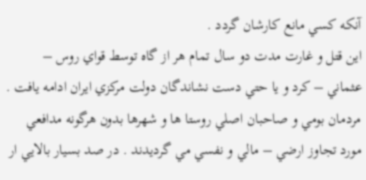آنكه كسي مانع كارشان گردد .
اين قتل و غارت مدت دو سال تمام هر از گاه توسط قواي روس – عثماني – كرد و يا حتي دست نشاندگان دولت مركزي ايران ادامه يافت . مردمان بومي و صاحبان اصلي روستا ها و شهرها بدون هرگونه مدافعي مورد تجاوز ارضي – مالي و نفسي مي گرديدند . در صد بسيار بالايي ار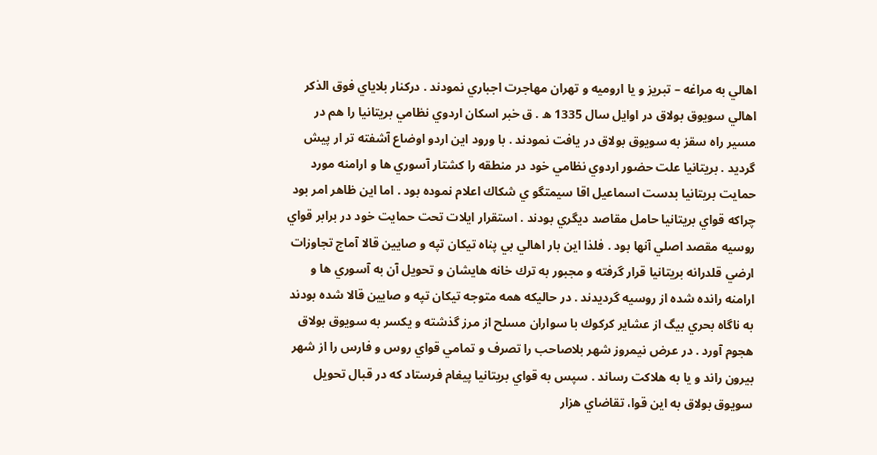اهالي به مراغه – تبريز و يا اروميه و تهران مهاجرت اجباري نمودند . دركنار بلاياي فوق الذكر اهالي سويوق بولاق در اوايل سال 1335 ه . ق خبر اسكان اردوي نظامي بريتانيا را هم در مسير راه سقز به سويوق بولاق در يافت نمودند . با ورود اين اردو اوضاع آشفته تر ار پيش گرديد . بريتانيا علت حضور اردوي نظامي خود در منطقه را كشتار آسوري ها و ارامنه مورد حمايت بريتانيا بدست اسماعيل اقا سيمتگو ي شكاك اعلام نموده بود . اما اين ظاهر امر بود چراكه قواي بريتانيا حامل مقاصد ديگري بودند . استقرار ايلات تحت حمايت خود در برابر قواي روسيه مقصد اصلي آنها بود . فلذا اين بار اهالي بي پناه تيكان تپه و صايين قالا آماج تجاوزات ارضي قلدرانه بريتانيا قرار گرفته و مجبور به ترك خانه هايشان و تحويل آن به آسوري ها و ارامنه رانده شده از روسيه گرديدند . در حاليكه همه متوجه تيكان تپه و صايين قالا شده بودند به ناگاه بحري بيگ از عشاير كركوك با سواران مسلح از مرز گذشته و يكسر به سويوق بولاق هجوم آورد . در عرض نيمروز شهر بلاصاحب را تصرف و تمامي قواي روس و فارس را از شهر بيرون راند و يا به هلاكت رساند . سپس به قواي بريتانيا پيغام فرستاد كه در قبال تحويل سويوق بولاق به اين قوا، تقاضاي هزار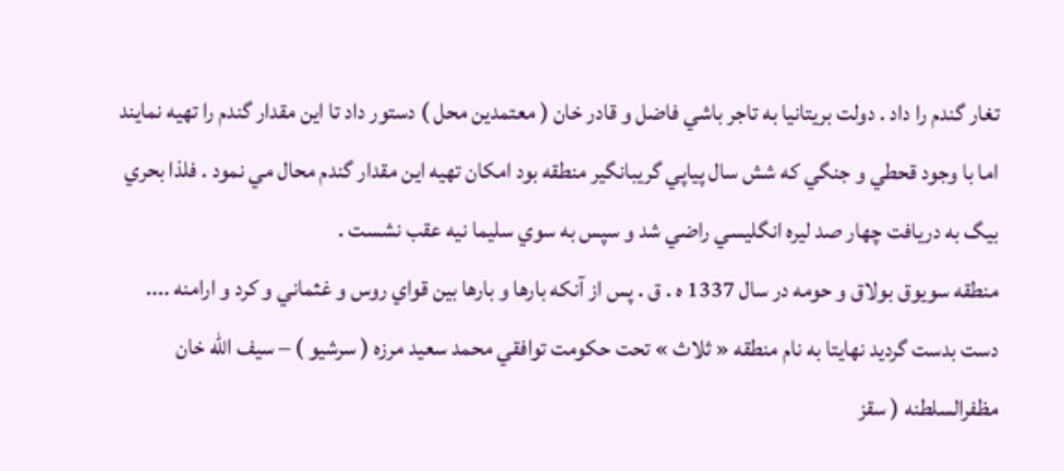تغار گندم را داد . دولت بريتانيا به تاجر باشي فاضل و قادر خان ( معتمدين محل ) دستور داد تا اين مقدار گندم را تهيه نمايند اما با وجود قحطي و جنگي كه شش سال پياپي گريبانگير منطقه بود امكان تهيه اين مقدار گندم محال مي نمود . فلذا بحري بيگ به دريافت چهار صد ليره انگليسي راضي شد و سپس به سوي سليما نيه عقب نشست .
منطقه سويوق بولاق و حومه در سال 1337 ه . ق . پس از آنكه بارها و بارها بين قواي روس و غثماني و كرد و ارامنه .... دست بدست گرديد نهايتا به نام منطقه « ثلاث » تحت حكومت توافقي محمد سعيد مرزه ( سرشيو ) – سيف الله خان مظفرالسلطنه ( سقز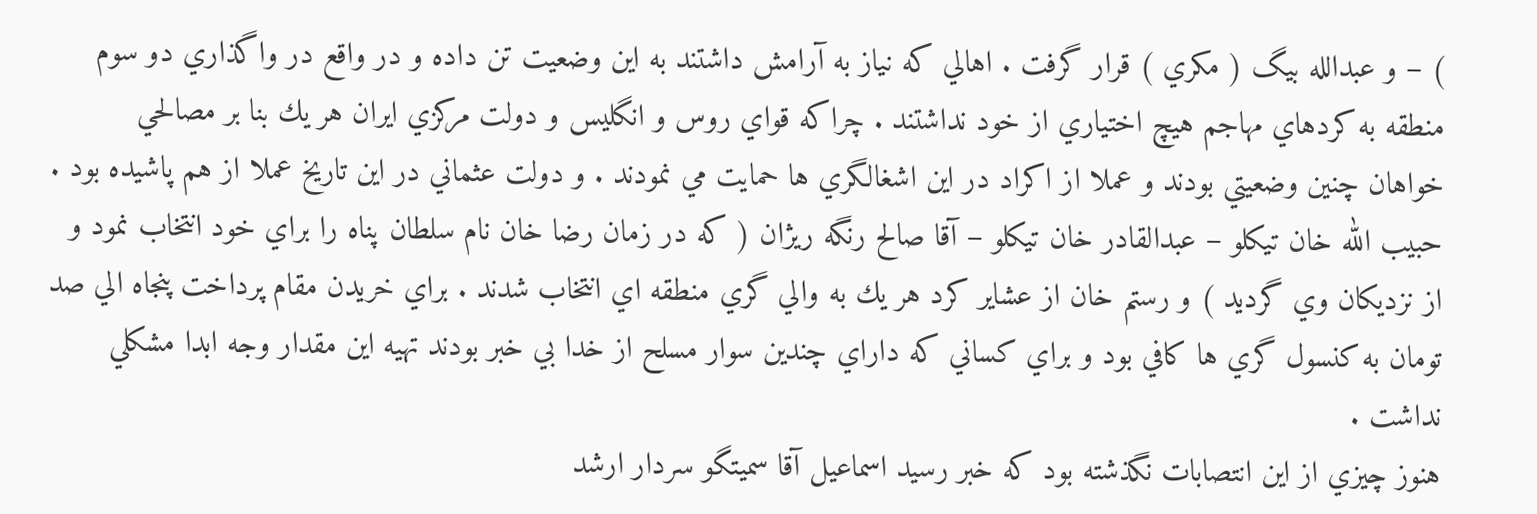) – و عبدالله بيگ ( مكري ) قرار گرفت . اهالي كه نياز به آرامش داشتند به اين وضعيت تن داده و در واقع در واگذاري دو سوم منطقه به كردهاي مهاجم هيچ اختياري از خود نداشتند . چراكه قواي روس و انگليس و دولت مركزي ايران هر يك بنا بر مصالحي خواهان چنين وضعيتي بودند و عملا از اكراد در اين اشغالگري ها حمايت مي نمودند . و دولت عثماني در اين تاريخ عملا از هم پاشيده بود . حبيب الله خان تيكلو – عبدالقادر خان تيكلو – آقا صالح رنگه ريژان ( كه در زمان رضا خان نام سلطان پناه را براي خود انتخاب نمود و از نزديكان وي گرديد ) و رستم خان از عشاير كرد هر يك به والي گري منطقه اي انتخاب شدند . براي خريدن مقام پرداخت پنجاه الي صد تومان به كنسول گري ها كافي بود و براي كساني كه داراي چندين سوار مسلح از خدا بي خبر بودند تهيه اين مقدار وجه ابدا مشكلي نداشت .
هنوز چيزي از اين انتصابات نگذشته بود كه خبر رسيد اسماعيل آقا سميتگو سردار ارشد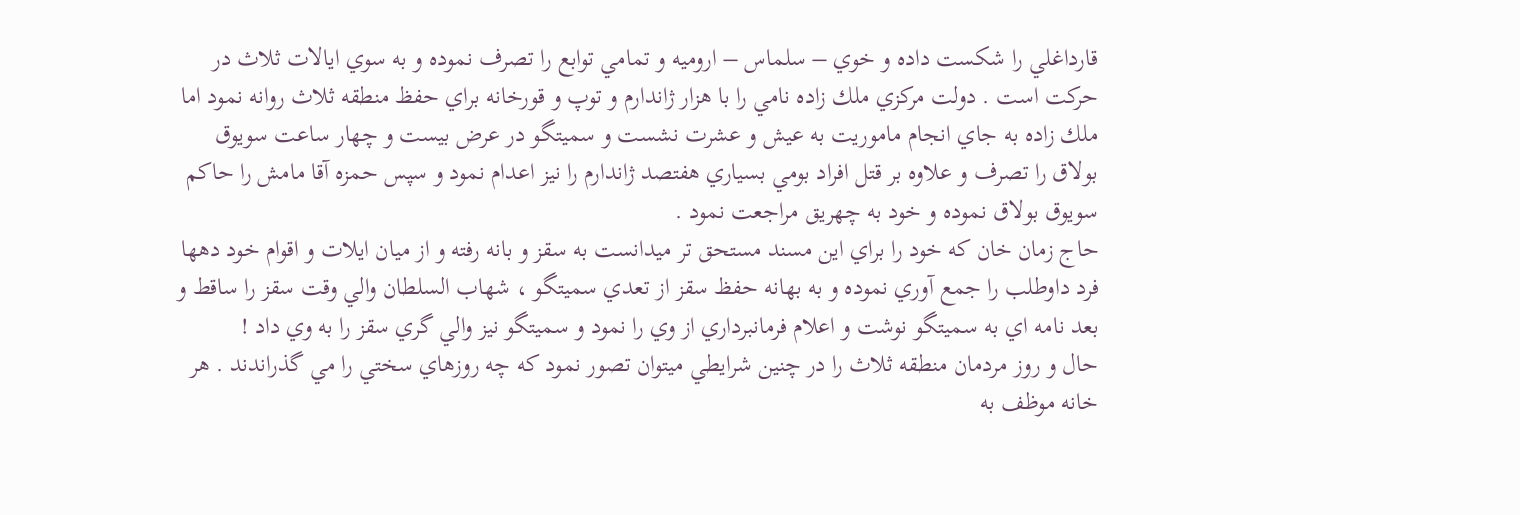قارداغلي را شكست داده و خوي – سلماس – اروميه و تمامي توابع را تصرف نموده و به سوي ايالات ثلاث در حركت است . دولت مركزي ملك زاده نامي را با هزار ژاندارم و توپ و قورخانه براي حفظ منطقه ثلاث روانه نمود اما ملك زاده به جاي انجام ماموريت به عيش و عشرت نشست و سميتگو در عرض بيست و چهار ساعت سويوق بولاق را تصرف و علاوه بر قتل افراد بومي بسياري هفتصد ژاندارم را نيز اعدام نمود و سپس حمزه آقا مامش را حاكم سويوق بولاق نموده و خود به چهريق مراجعت نمود .
حاج زمان خان كه خود را براي اين مسند مستحق تر ميدانست به سقز و بانه رفته و از ميان ايلات و اقوام خود دهها فرد داوطلب را جمع آوري نموده و به بهانه حفظ سقز از تعدي سميتگو ، شهاب السلطان والي وقت سقز را ساقط و بعد نامه اي به سميتگو نوشت و اعلام فرمانبرداري از وي را نمود و سميتگو نيز والي گري سقز را به وي داد !
حال و روز مردمان منطقه ثلاث را در چنين شرايطي ميتوان تصور نمود كه چه روزهاي سختي را مي گذراندند . هر خانه موظف به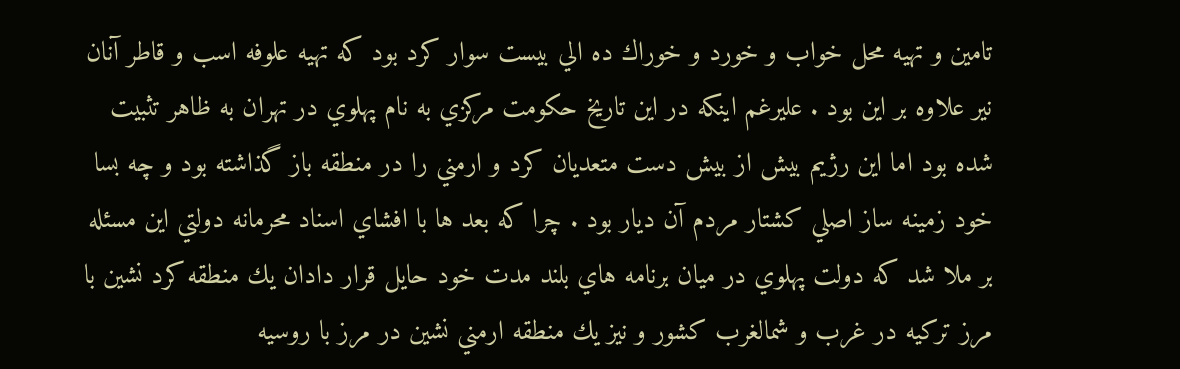تامين و تهيه محل خواب و خورد و خوراك ده الي بيست سوار كرد بود كه تهيه علوفه اسب و قاطر آنان نير علاوه بر اين بود . عليرغم اينكه در اين تاريخ حكومت مركزي به نام پهلوي در تهران به ظاهر تثبيت شده بود اما اين رژيم بيش از بيش دست متعديان كرد و ارمني را در منطقه باز گذاشته بود و چه بسا خود زمينه ساز اصلي كشتار مردم آن ديار بود . چرا كه بعد ها با افشاي اسناد محرمانه دولتي اين مسئله بر ملا شد كه دولت پهلوي در ميان برنامه هاي بلند مدت خود حايل قرار دادان يك منطقه كرد نشين با مرز تركيه در غرب و شمالغرب كشور و نيز يك منطقه ارمني نشين در مرز با روسيه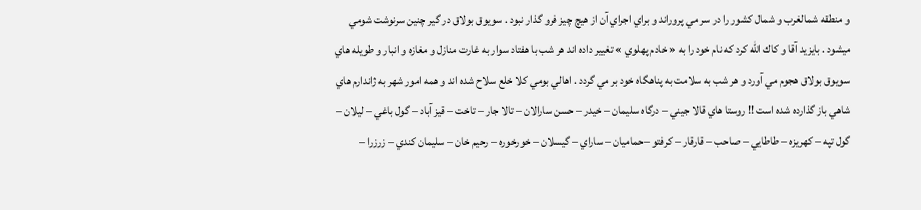و منطقه شمالغرب و شمال كشور را در سر مي پروراند و براي اجراي آن از هيچ چيز فرو گذار نبود . سويوق بولاق در گير چنين سرنوشت شومي ميشود . بايزيد آقا و كاك الله كرد كه نام خود را به « خادم پهلوي » تغيير داده اند هر شب با هفتاد سوار به غارت منازل و مغازه و انبار و طويله هاي سويوق بولاق هجوم مي آورد و هر شب به سلامت به پناهگاه خود بر مي گردد . اهالي بومي كلا خلع سلاح شده اند و همه امور شهر به ژاندارم هاي شاهي باز گذارده شده است !! روستا هاي قالا جيني – درگاه سليمان – خيدر – حسن سارالان – تالا جار – تاخت – قيز آباد – گول باغي – ليلان – گول تپه – كهريزه – طاطايي – صاحب – قارقار – كرفتو –حماميان – ساراي – گيسلان – خورخوره – رحيم خان – سليمان كندي – زرزرا –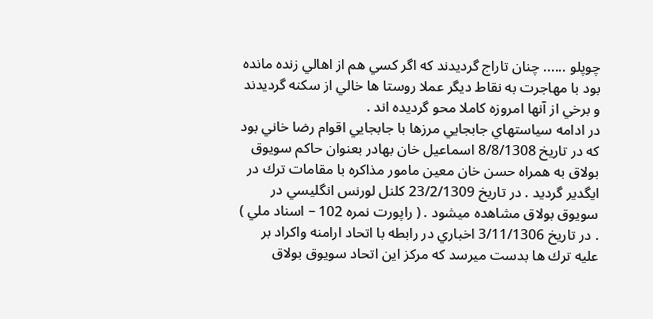چوپلو ...... چنان تاراج گرديدند كه اگر كسي هم از اهالي زنده مانده بود با مهاجرت به نقاط ديگر عملا روستا ها خالي از سكنه گرديدند و برخي از آنها امروزه كاملا محو گرديده اند .
در ادامه سياستهاي جابجايي مرزها با جابجايي اقوام رضا خاني بود كه در تاريخ 8/8/1308 اسماعيل خان بهادر بعنوان حاكم سويوق بولاق به همراه حسن خان معين مامور مذاكره با مقامات ترك در ايگدير گرديد . در تاريخ 23/2/1309 كلنل لورنس انگليسي در سويوق بولاق مشاهده ميشود . ( راپورت نمره 102 – اسناد ملي ) . در تاريخ 3/11/1306 اخباري در رابطه با اتحاد ارامنه واكراد بر عليه ترك ها بدست ميرسد كه مركز اين اتحاد سويوق بولاق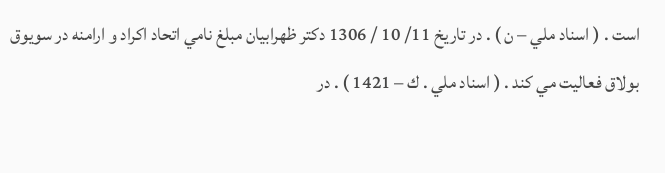است . ( اسناد ملي – ن ) . در تاريخ 11/ 10 / 1306 دكتر ظهرابيان مبلغ نامي اتحاد اكراد و ارامنه در سويوق بولاق فعاليت مي كند . ( اسناد ملي . ك – 1421 ) . در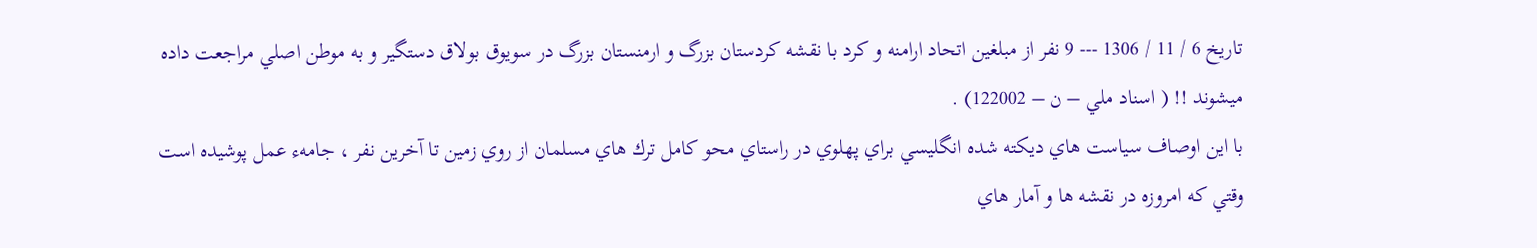تاريخ 6 / 11 / 1306 --- 9 نفر از مبلغين اتحاد ارامنه و كرد با نقشه كردستان بزرگ و ارمنستان بزرگ در سويوق بولاق دستگير و به موطن اصلي مراجعت داده ميشوند !! ( اسناد ملي – ن – 122002) .
با اين اوصاف سياست هاي ديكته شده انگليسي براي پهلوي در راستاي محو كامل ترك هاي مسلمان از روي زمين تا آخرين نفر ، جامهء عمل پوشيده است وقتي كه امروزه در نقشه ها و آمار هاي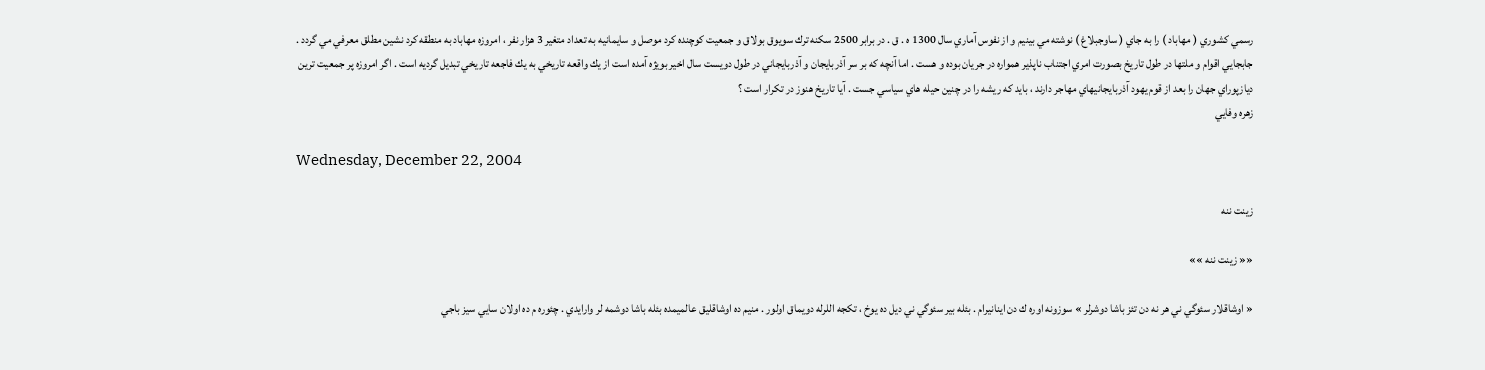رسمي كشوري ( مهاباد ) را به جاي ( ساوجبلاغ ) نوشته مي بينيم و از نفوس آماري سال 1300 ه . ق . در برابر 2500 سكنه ترك سويوق بولاق و جمعيت كوچنده كرد موصل و سايمانيه به تعداد متغير 3 هزار نفر ، امروزه مهاباد به منطقه كرد نشين مطلق معرفي مي گردد .
جابجايي اقوام و ملتها در طول تاريخ بصورت امري اجتناب ناپذير همواره در جريان بوده و هست . اما آنچه كه بر سر آذربايجان و آذربايجاني در طول دويست سال اخير بويژه آمده است از يك واقعه تاريخي به يك فاجعه تاريخي تبديل گرديه است . اگر امروزه پر جمعيت ترين ديازپوراي جهان را بعد از قوم يهود آذربايجانيهاي مهاجر دارند ، بايد كه ريشه را در چنين حيله هاي سياسي جست . آيا تاريخ هنوز در تكرار است ؟
زهره وفايي

Wednesday, December 22, 2004

زينت ننه

«« زينت ننه »»

« اوشاقلار سئوگي ني هر نه دن تئز باشا دوشرلر » سوزونه اوره ك دن اينانيرام . بئله بير سئوگي ني ديل ده يوخ ، تكجه اللرله دويماق اولور . منيم ده اوشاقليق عالميمده بئله باشا دوشمه لر وارايدي . چئوره م ده اولان سايي سيز باجي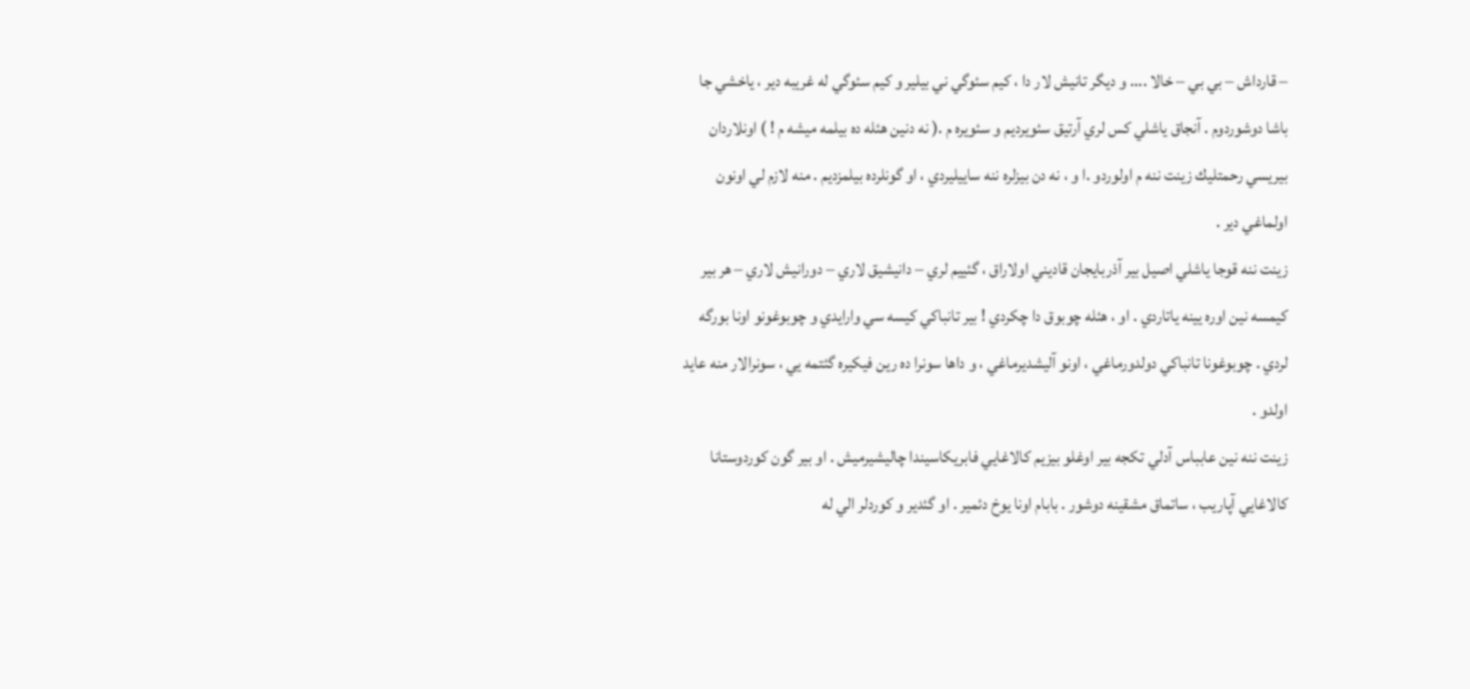– قارداش – بي بي – خالا .... و ديگر تانيش لار دا ، كيم سئوگي ني بيلير و كيم سئوگي له غريبه دير ، ياخشي جا باشا دوشوردوم . آنجاق ياشلي كس لري آرتيق سئويرديم و سئويره م .( نه دنين هئله ده بيلمه ميشه م ! ) اونلاردان بيريسي رحمتليك زينت ننه م اولوردو .ا و ، نه دن بيزلره ننه ساييليردي ، او گونلرده بيلمزديم . منه لازم لي اونون اولماغي دير .
زينت ننه قوجا ياشلي اصيل بير آذربايجان قاديني اولاراق ، گئييم لري – دانيشيق لاري – دورانيش لاري – هر بير كيمسه نين اوره يينه ياتاردي . او ، هئله چوبوق دا چكردي ! بير تانباكي كيسه سي وارايدي و چوبوغونو اونا بورگه لردي . چوبوغونا تانباكي دولدورماغي ، اونو آليشديرماغي ، و داها سونرا ده رين فيكيره گئتمه يي ، سونرالار منه عايد اولدو .
زينت ننه نين عابباس آدلي تكجه بير اوغلو بيزيم كالاغايي فابريكاسيندا چاليشيرميش . او بير گون كوردوستانا كالاغايي آپاريب ، ساتماق مشقينه دوشور . بابام اونا يوخ دئمير . او گئدير و كوردلر الي له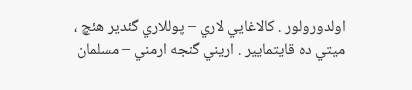اولدورولور . كالاغايي لاري – پوللاري گئدير هئچ ، ميتي ده قايتمايير . اريني گنجه ارمني – مسلمان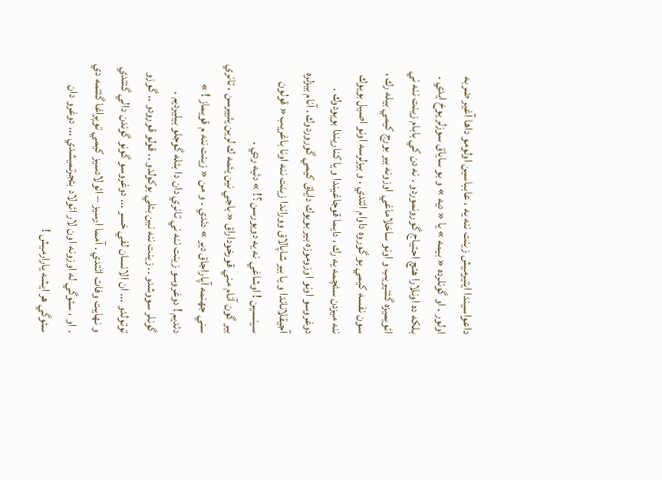داعواسيندا ايتيرميش زينت ننه يه ، عابباسين اولومو داها آغير ضربه اولور . او گونلرده « بيمه » يا « ديه » و بو ساياق سوزلر يوخ ايدي . بلكه ده اونلارا هئچ احتياج گورونموردو . نه دن كي بابام زينت ننه ني ائويميزه گئتيريب و اونو ساخلاماغي اوزونه بير بورج كيمي بيله رك ، سون نفسه كيمي بو گوروه داوام ائتدي . و بيزلرسه اونو اصيل بويوك ننه ميزدن سئچمه يه رك ، دايما قوجاغيندا و يا كناريندا بويودوك . دوغروسو اونو اوزوموزه بير بويوك داياق كيمي گوروردوك . آنام بيزلره آجيقلاناندا و يا بير شاپالاق ووراندا زينت ننه اونا باغريب « قولون سينسين ! اوشاغي نه يه دويورسن ؟! » دئيه ردي .
بير گون آنام مني قورخوداراق « باجي نين يئمه ك لرين يئييرسن ، تانري سني جهنمه آپاراجاق دير » دئدي . و من « زينت ننه م قويماز ! » دئديم ! دوغروسو زينت ننه ني تانري دان دا بئله گوجلو بيليرديم .
گونلر سووشدو .. زينت ننه نين بئلي بوكولدو .. قولو قورودو .. گوزو توتولدو ... ان الانسان لفي خسر ... دوغروسو گونو گوندن دالي گئتدي و نهايت وفات ائتدي . آمما ارسيز – ائولادسيز كيمي توپراغا گئتمه دي . او ، سئوگي له اوزونه اون لار ائولاد بئجرتميشدي ... دوغرو دان سئوگي هر ايشه يارارميش !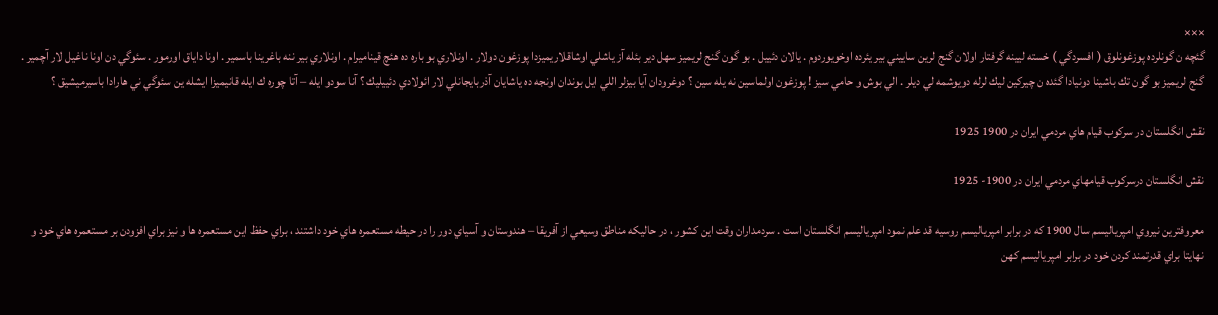×××
گئچه ن گونلرده پوزغونلوق ( افسردگي ) خسته ليينه گرفتار اولان گنج لرين ساييني بير يئرده اوخويوردوم . يالان دئييل . بو گون گنج لريميز سهل دير بئله آز ياشلي اوشاقلاريميزدا پوزغون دولار . اونلاري بو باره ده هئچ قيناميرام . اونلاري بير ننه باغرينا باسمير . اونا داياق اورمور . سئوگي دن اونا ناغيل لار آچمير . گنج لريميز بو گون تك باشينا دونيادا گئده ن چيركين ليك لرله دويوشمه لي ديلر . الي بوش و حامي سيز ! پوزغون اولماسين نه يله سين ؟ دوغرودان آيا بيزلر اللي ايل بوندان اونجه ده ياشايان آذربايجانلي لار ائولادي دئييليك ؟ آنا سودو ايله – آتا چوره ك ايله قانيميزا ايشله ين سئوگي ني هارادا باسيرميشيق ؟

نقش انگلستان در سركوب قيام هاي مردمي ايران در 1900 1925

نقش انگلستان درسركوب قيامهاي مردمي ايران در 1900- 1925

معروفترين نيروي امپرياليسم سال 1900 كه در برابر امپرياليسم روسيه قد علم نمود امپرياليسم انگلستان است . سردمداران وقت اين كشور ، در حاليكه مناطق وسيعي از آفريقا – هندوستان و آسياي دور را در حيطه مستعمره هاي خود داشتند ، براي حفظ اين مستعمره ها و نيز براي افزودن بر مستعمره هاي خود و نهايتا براي قدرتمند كردن خود در برابر امپرياليسم كهن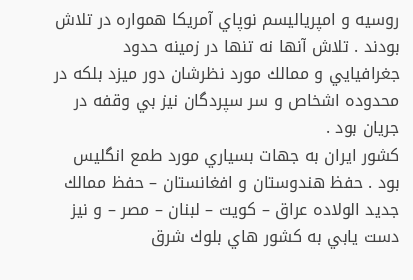روسيه و امپرياليسم نوپاي آمريكا همواره در تلاش بودند . تلاش آنها نه تنها در زمينه حدود جغرافيايي و ممالك مورد نظرشان دور ميزد بلكه در محدوده اشخاص و سر سپردگان نيز بي وقفه در جريان بود .
كشور ايران به جهات بسياري مورد طمع انگليس بود . حفظ هندوستان و افغانستان – حفظ ممالك جديد الولاده عراق – كويت – لبنان – مصر – و نيز دست يابي به كشور هاي بلوك شرق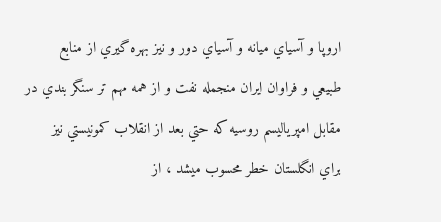اروپا و آسياي ميانه و آسياي دور و نيز بهره گيري از منابع طبيعي و فراوان ايران منجمله نفت و از همه مهم تر سنگر بندي در مقابل امپرياليسم روسيه كه حتي بعد از انقلاب كمونيستي نيز براي انگلستان خطر محسوب ميشد ، از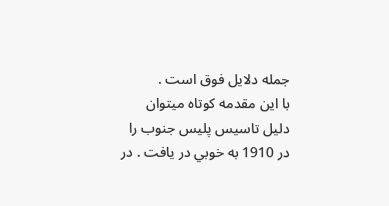جمله دلايل فوق است .
با اين مقدمه كوتاه ميتوان دليل تاسيس پليس جنوب را در 1910 به خوبي در يافت . در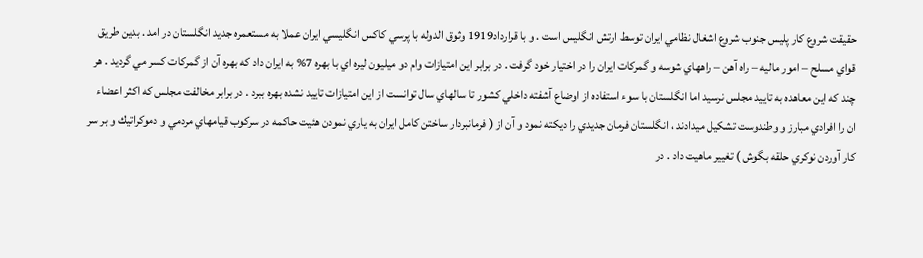حقيقت شروع كار پليس جنوب شروع اشغال نظامي ايران توسط ارتش انگليس است . و با قرارداد1919 وثوق الدوله با پرسي كاكس انگليسي ايران عملا به مستعمره جديد انگلستان در امد . بدين طريق قواي مسلح – امور ماليه – راه آهن – راههاي شوسه و گمركات ايران را در اختيار خود گرفت . در برابر اين امتيازات وام دو ميليون ليره اي با بهره 7% به ايران داد كه بهره آن از گمركات كسر مي گرديد . هر چند كه اين معاهده به تاييد مجلس نرسيد اما انگلستان با سوء استفاده از اوضاع آشفته داخلي كشور تا سالهاي سال توانست از اين امتيازات تاييد نشده بهره ببرد . در برابر مخالفت مجلس كه اكثر اعضاء ان را افرادي مبارز و وطندوست تشكيل ميدادند ، انگلستان فرمان جديدي را ديكته نمود و آن از ( فرمانبردار ساختن كامل ايران به ياري نمودن هئيت حاكمه در سركوب قيامهاي مردمي و دموكراتيك و بر سر كار آوردن نوكري حلقه بگوش ) تغيير ماهيت داد . در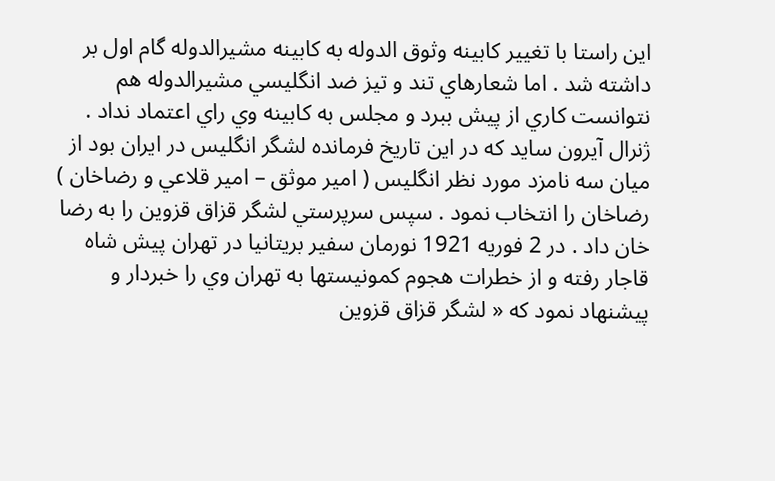اين راستا با تغيير كابينه وثوق الدوله به كابينه مشيرالدوله گام اول بر داشته شد . اما شعارهاي تند و تيز ضد انگليسي مشيرالدوله هم نتوانست كاري از پيش ببرد و مجلس به كابينه وي راي اعتماد نداد . ژنرال آيرون سايد كه در اين تاريخ فرمانده لشگر انگليس در ايران بود از ميان سه نامزد مورد نظر انگليس ( امير موثق – امير قلاعي و رضاخان ) رضاخان را انتخاب نمود . سپس سرپرستي لشگر قزاق قزوين را به رضا خان داد . در 2 فوريه 1921 نورمان سفير بريتانيا در تهران پيش شاه قاجار رفته و از خطرات هجوم كمونيستها به تهران وي را خبردار و پيشنهاد نمود كه « لشگر قزاق قزوين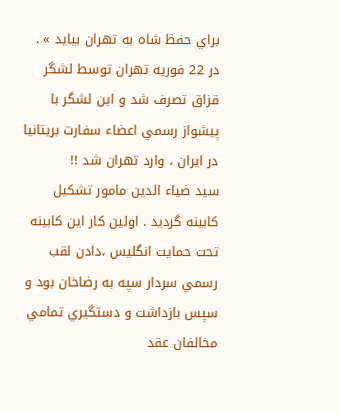براي حفظ شاه به تهران بيايد » . در 22 فوريه تهران توسط لشگر قزاق تصرف شد و اين لشگر با پيشواز رسمي اعضاء سفارت بريتانيا در ايران ، وارد تهران شد !!
سيد ضياء الدين مامور تشكيل كابينه گرديد . اولين كار اين كابينه تحت حمايت انگليس ،دادن لقب رسمي سردار سپه به رضاخان بود و سپس بازداشت و دستگيري تمامي مخالفان عقد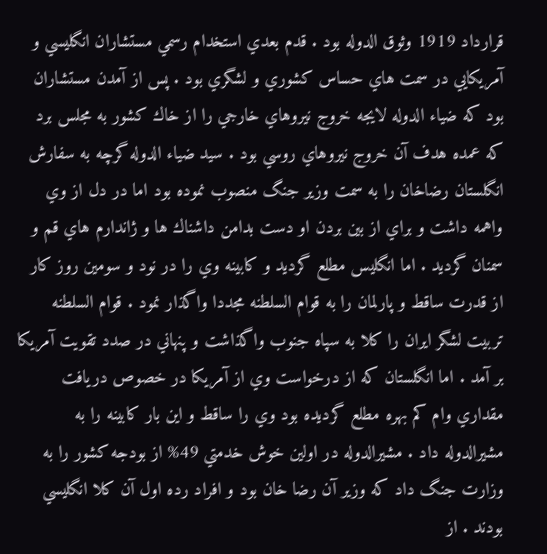قرارداد 1919 وثوق الدوله بود . قدم بعدي استخدام رسمي مستشاران انگليسي و آمريكايي در سمت هاي حساس كشوري و لشگري بود . پس از آمدن مستشاران بود كه ضياء الدوله لايجه خروج نيروهاي خارجي را از خاك كشور به مجلس برد كه عمده هدف آن خروج نيروهاي روسي بود . سيد ضياء الدوله گرچه به سفارش انگلستان رضاخان را به سمت وزير جنگ منصوب نموده بود اما در دل از وي واهمه داشت و براي از بين بردن او دست بدامن داشناك ها و ژاندارم هاي قم و سمنان گرديد . اما انگليس مطلع گرديد و كابينه وي را در نود و سومين روز كار از قدرت ساقط و پارلمان را به قوام السلطنه مجددا واگذار نمود . قوام السلطنه تربيت لشگر ايران را كلا به سپاه جنوب واگذاشت و پنهاني در صدد تقويت آمريكا بر آمد . اما انگلستان كه از درخواست وي از آمريكا در خصوص دريافت مقداري وام كم بهره مطلع گرديده بود وي را ساقط و اين بار كابينه را به مشيرالدوله داد . مشيرالدوله در اولين خوش خدمتي 49% از بودجه كشور را به وزارت جنگ داد كه وزير آن رضا خان بود و افراد رده اول آن كلا انگليسي بودند . از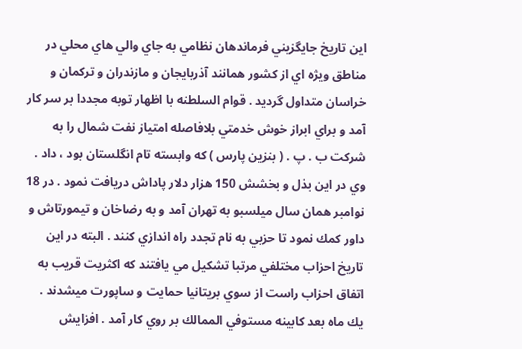اين تاريخ جايگزيني فرماندهان نظامي به جاي والي هاي محلي در مناطق ويژه اي از كشور همانند آذربايجان و مازندران و تركمان و خراسان متداول گرديد . قوام السلطنه با اظهار توبه مجددا بر سر كار آمد و براي ابراز خوش خدمتي بلافاصله امتياز نفت شمال را به شركت ب . پ . ( بنزين پارس ) كه وابسته تام انگلستان بود ، داد . وي در اين بذل و بخشش 150 هزار دلار پاداش دريافت نمود . در 18 نوامبر همان سال ميلسبو به تهران آمد و به رضاخان و تيمورتاش و داور كمك نمود تا حزبي به نام تجدد راه اندازي كنند . البته در اين تاريخ احزاب مختلفي مرتبا تشكيل مي يافتند كه اكثريت قريب به اتفاق احزاب راست از سوي بريتانيا حمايت و ساپورت ميشدند . يك ماه بعد كابينه مستوفي الممالك بر روي كار آمد . افزايش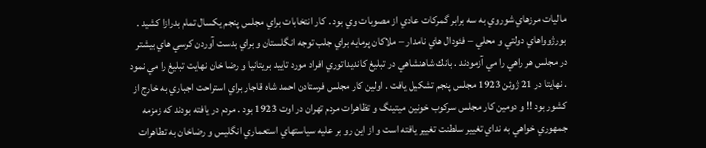ماليات مرزهاي شوروي به سه برابر گمركات عادي از مصوبات وي بود . كار انتخابات براي مجلس پنجم يكسال تمام بدرازا كشيد . بورژوواهاي دولتي و محلي – فئودال هاي نامدار – ملاكان پرمايه براي جلب توجه انگلستان و براي بدست آوردن كرسي هاي بيشتر در مجلس هر راهي را مي آزمودند . بانك شاهنشاهي در تبليغ كانديداتوري افراد مورد تاييد بريتانيا و رضا خان نهايت تبليغ را مي نمود . نهايتا در 21 ژوئن 1923 مجلس پنجم تشكيل يافت . اولين كار مجلس فرستادن احمد شاه قاجار براي استراحت اجباري به خارج از كشور بود !! و دومين كار مجلس سركوب خونين ميتينگ و تظاهرات مردم تهران در اوت 1923 بود . مردم در يافته بودند كه زمزمه جمهوري خواهي به نداي تغيير سلطنت تغيير يافته است و از اين رو بر عليه سياستهاي استعماري انگليس و رضاخان به تطاهرات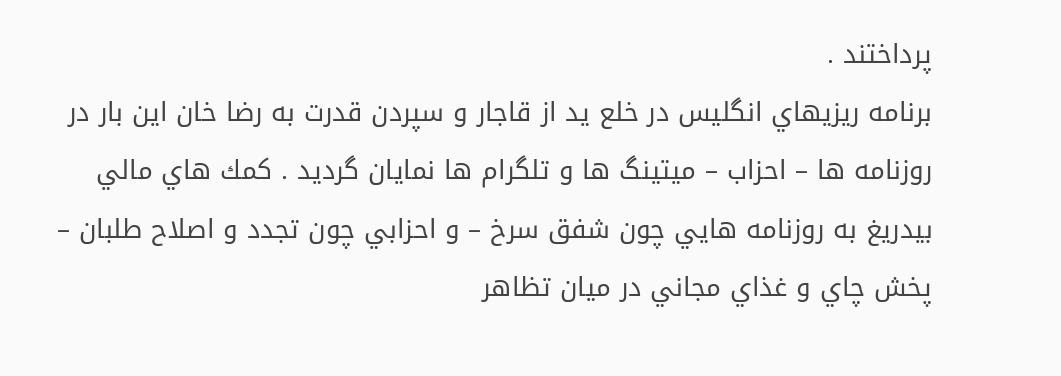پرداختند .
برنامه ريزيهاي انگليس در خلع يد از قاجار و سپردن قدرت به رضا خان اين بار در روزنامه ها – احزاب – ميتينگ ها و تلگرام ها نمايان گرديد . كمك هاي مالي بيدريغ به روزنامه هايي چون شفق سرخ – و احزابي چون تجدد و اصلاح طلبان – پخش چاي و غذاي مجاني در ميان تظاهر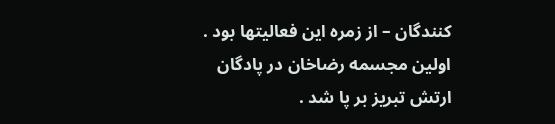كنندگان – از زمره اين فعاليتها بود . اولين مجسمه رضاخان در پادگان ارتش تبريز بر پا شد .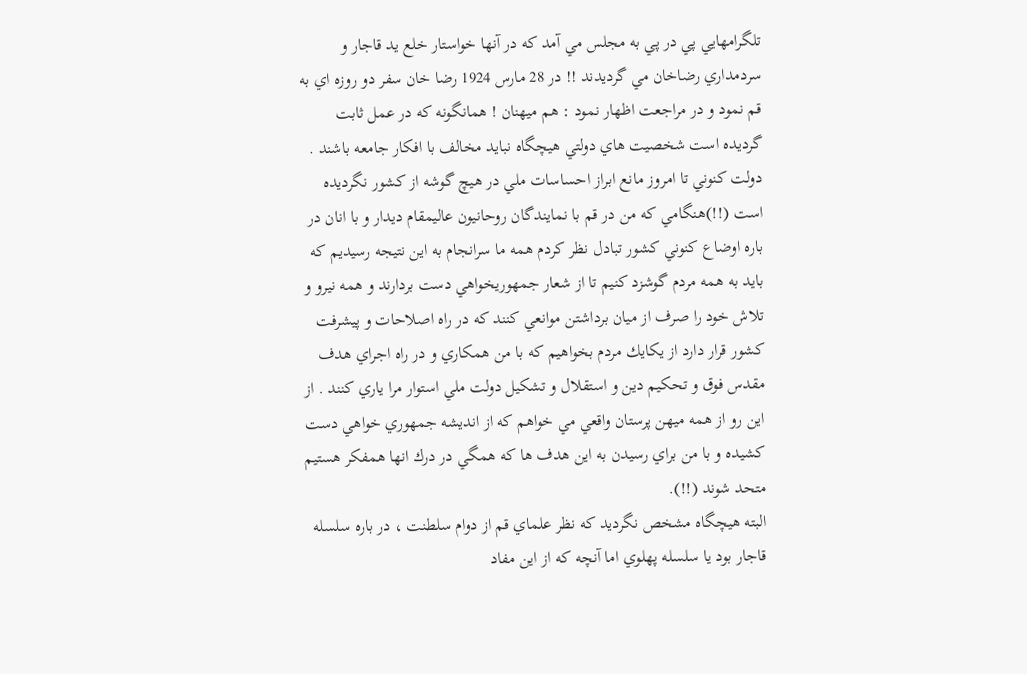تلگرامهايي پي در پي به مجلس مي آمد كه در آنها خواستار خلع يد قاجار و سردمداري رضاخان مي گرديدند !! در 28 مارس 1924 رضا خان سفر دو روزه اي به قم نمود و در مراجعت اظهار نمود : هم ميهنان ! همانگونه كه در عمل ثابت گرديده است شخصيت هاي دولتي هيچگاه نبايد مخالف با افكار جامعه باشند . دولت كنوني تا امروز مانع ابراز احساسات ملي در هيچ گوشه از كشور نگرديده است (!!)هنگامي كه من در قم با نمايندگان روحانيون عاليمقام ديدار و با انان در باره اوضاع كنوني كشور تبادل نظر كردم همه ما سرانجام به اين نتيجه رسيديم كه بايد به همه مردم گوشزد كنيم تا از شعار جمهوريخواهي دست بردارند و همه نيرو و تلاش خود را صرف از ميان برداشتن موانعي كنند كه در راه اصلاحات و پيشرفت كشور قرار دارد از يكايك مردم بخواهيم كه با من همكاري و در راه اجراي هدف مقدس فوق و تحكيم دين و استقلال و تشكيل دولت ملي استوار مرا ياري كنند . از اين رو از همه ميهن پرستان واقعي مي خواهم كه از انديشه جمهوري خواهي دست كشيده و با من براي رسيدن به اين هدف ها كه همگي در درك انها همفكر هستيم متحد شوند (!!).
البته هيچگاه مشخص نگرديد كه نظر علماي قم از دوام سلطنت ، در باره سلسله قاجار بود يا سلسله پهلوي اما آنچه كه از اين مفاد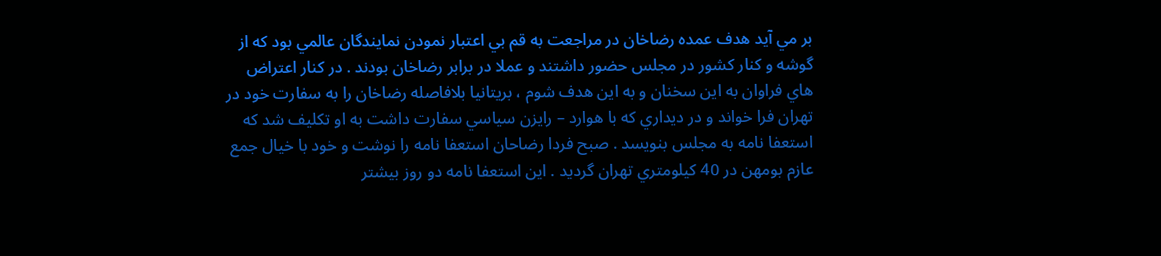بر مي آيد هدف عمده رضاخان در مراجعت به قم بي اعتبار نمودن نمايندگان عالمي بود كه از گوشه و كنار كشور در مجلس حضور داشتند و عملا در برابر رضاخان بودند . در كنار اعتراض هاي فراوان به اين سخنان و به اين هدف شوم ، بريتانيا بلافاصله رضاخان را به سفارت خود در تهران فرا خواند و در ديداري كه با هوارد – رايزن سياسي سفارت داشت به او تكليف شد كه استعفا نامه به مجلس بنويسد . صبح فردا رضاحان استعفا نامه را نوشت و خود با خيال جمع عازم بومهن در 40 كيلومتري تهران گرديد . اين استعفا نامه دو روز بيشتر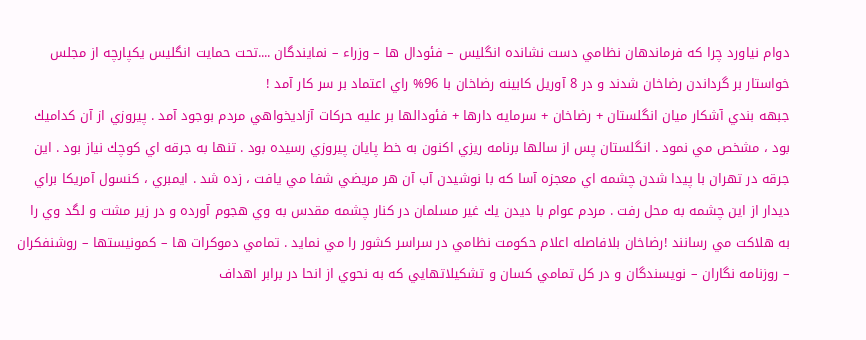دوام نياورد چرا كه فرماندهان نظامي دست نشانده انگليس – فئودال ها – وزراء – نمايندگان ....تحت حمايت انگليس يكپارچه از مجلس خواستار بر گرداندن رضاخان شدند و در 8 آوريل كابينه رضاخان با 96% راي اعتماد بر سر كار آمد !
جبهه بندي آشكار ميان انگلستان + رضاخان + سرمايه دارها + فئودالها بر عليه حركات آزاديخواهي مردم بوجود آمد . پيروزي از آن كداميك بود ، مشخص مي نمود . انگلستان پس از سالها برنامه ريزي اكنون به خط پايان پيروزي رسيده بود . تنها به جرقه اي كوچك نياز بود . اين جرقه در تهران با پيدا شدن چشمه اي معجزه آسا كه با نوشيدن آب آن هر مريضي شفا مي يافت ، زده شد . ايمبري ، كنسول آمريكا براي ديدار از اين چشمه به محل رفت . مردم عوام با ديدن يك غير مسلمان در كنار چشمه مقدس به وي هجوم آورده و در زير مشت و لگد وي را به هلاكت مي رسانند !رضاخان بلافاصله اعلام حكومت نظامي در سراسر كشور را مي نمايد . تمامي دموكرات ها – كمونيستها – روشنفكران – روزنامه نگاران – نويسندگان و در كل تمامي كسان و تشكيلاتهايي كه به نحوي از انحا در برابر اهداف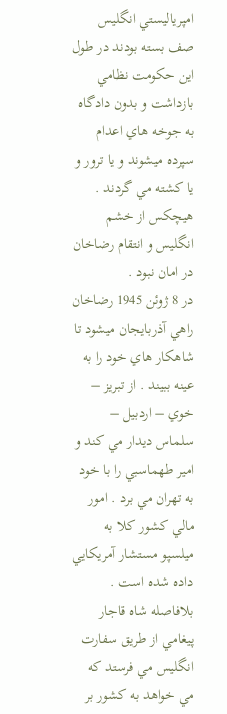امپرياليستي انگليس صف بسته بودند در طول اين حكومت نظامي بازداشت و بدون دادگاه به جوخه هاي اعدام سپرده ميشوند و يا ترور و يا كشته مي گردند . هيچكس از خشم انگليس و انتقام رضاخان در امان نبود .
در 8 ژوئن 1945 رضاخان راهي آذربايجان ميشود تا شاهكار هاي خود را به عينه ببيند . از تبريز – خوي – اردبيل – سلماس ديدار مي كند و امير طهماسبي را با خود به تهران مي برد . امور مالي كشور كلا به ميلسپو مستشار آمريكايي داده شده است . بلافاصله شاه قاجار پيغامي از طريق سفارت انگليس مي فرستد كه مي خواهد به كشور بر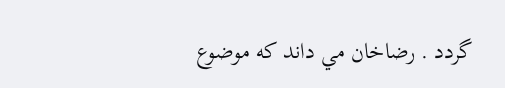گردد . رضاخان مي داند كه موضوع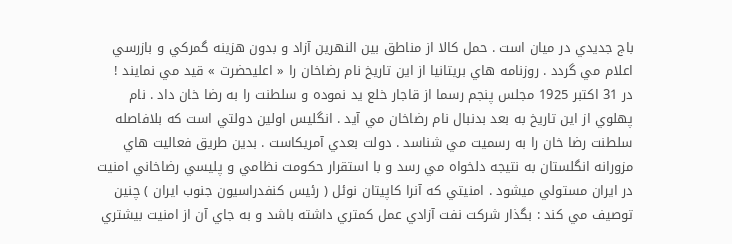باج جديدي در ميان است . حمل كالا از مناطق بين النهرين آزاد و بدون هزينه گمركي و بازرسي اعلام مي گردد . روزنامه هاي بريتانيا از اين تاريخ نام رضاخان را « اعليحضرت » قيد مي نمايند !
در 31 اكتبر 1925 مجلس پنجم رسما از قاجار خلع يد نموده و سلطنت را به رضا خان داد . نام پهلوي از اين تاريخ به بعد بدنبال نام رضاخان مي آيد . انگليس اولين دولتي است كه بلافاصله سلطنت رضا خان را به رسميت مي شناسد . دولت بعدي آمريكاست . بدين طريق فعاليت هاي مزورانه انگلستان به نتيجه دلخواه مي رسد و با استقرار حكومت نظامي و پليسي رضاخاني امنيت در ايران مستولي ميشود . امنيتي كه آنرا كاپيتان نوئل ( رئيس كنفدراسيون جنوب ايران ) چنين توصيف مي كند : بگذار شركت نفت آزادي عمل كمتري داشته باشد و به جاي آن از امنيت بيشتري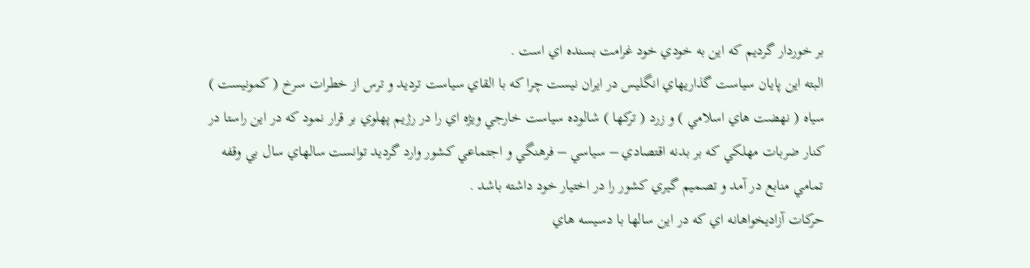بر خوردار گرديم كه اين به خودي خود غرامت بسنده اي است .
البته اين پايان سياست گذاريهاي انگليس در ايران نيست چرا كه با القاي سياست ترديد و ترس از خطرات سرخ ( كمونيست ) سياه ( نهضت هاي اسلامي ) و زرد ( تركها ) شالوده سياست خارجي ويژه اي را در رژيم پهلوي بر قرار نمود كه در اين راستا در كنار ضربات مهلكي كه بر بدنه اقتصادي – سياسي – فرهنگي و اجتماعي كشور وارد گرديد توانست سالهاي سال بي وقفه تمامي منابع در آمد و تصميم گيري كشور را در اختيار خود داشته باشد .
حركات آزاديخواهانه اي كه در اين سالها با دسيسه هاي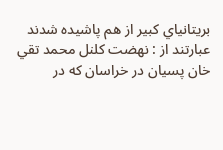بريتانياي كبير از هم پاشيده شدند عبارتند از : نهضت كلنل محمد تقي خان پسيان در خراسان كه در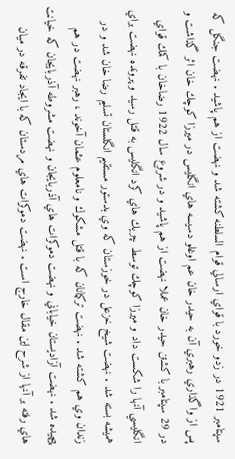سپتامبر 1921 در زدو خورد با قواي ارسالي قوام السلطنه كشته شد و نهضت از هم پاشيد . نهضت جنگل كه پس از واگذاري رهبري آن به حيدر خان عم اوغلو دسيسه هاي انگليس در ميرزا كوچك خان اثر گذاشت و در 29 سپتامبر با كشتن حيدر خان عملا نهضت از هم پاشيد و در شروع سال 1922 رضاخان با كمك قواي انگليسي آنها را شكست داد و ميرزا كوچك توسط چريك هاي كرد انگليس به قتل رسيد و پرونده نهضت براي هميشه بسته شد . نهضت شيخ خزعل در خوزستان كه وي بدستور مستقيم انگلستان تسليم رضا خان شد و در زندان وي هم كشته شد . نهضت تركمانان كه با قتل مشكوك و نامعلوم عثمان آخوند ، رهبر نهضت در هم پيچيده شد . نهضت آزاديستان خياباني و نهضت دموكرات هاي آذربايجان و نهضت مشروطه آذربايجان كه خيانت هاي رفته بر آنها از شرح اين مقال خارج است . نهضت دموكرات هاي مردستان كه با ايجاد تفرقه در ميان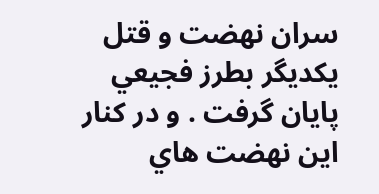سران نهضت و قتل يكديگر بطرز فجيعي پايان گرفت . و در كنار اين نهضت هاي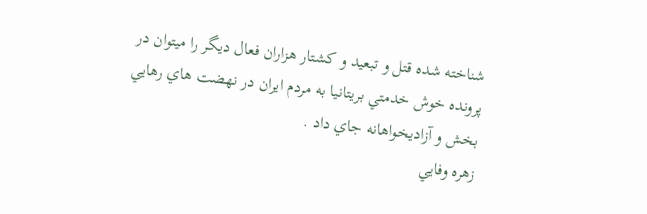شناخته شده قتل و تبعيد و كشتار هزاران فعال ديگر را ميتوان در پرونده خوش خدمتي بريتانيا به مردم ايران در نهضت هاي رهايي بخش و آزاديخواهانه جاي داد .
زهره وفايي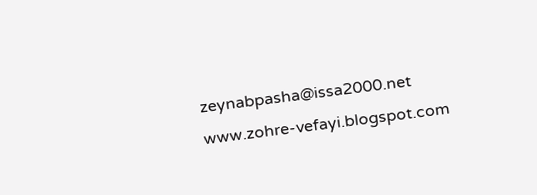zeynabpasha@issa2000.net
www.zohre-vefayi.blogspot.com